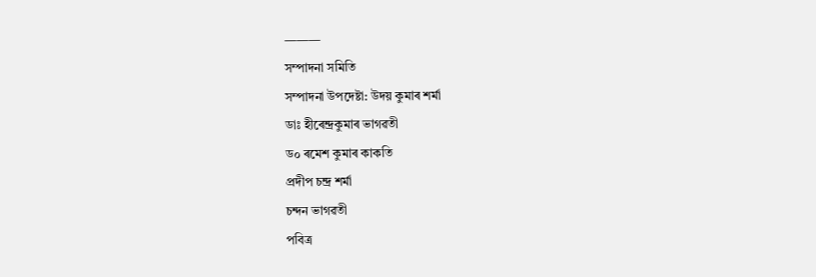———
সম্পাদনা সমিতি
সম্পাদনা উপদেষ্টা: উদয় কুমাৰ শৰ্মা
ডাঃ হীৰেন্দ্ৰকুমাৰ ভাগৱতী
ড০ ৰমেশ কুমাৰ কাকতি
প্ৰদীপ চন্দ্ৰ শৰ্মা
চন্দন ভাগৱতী
পবিত্ৰ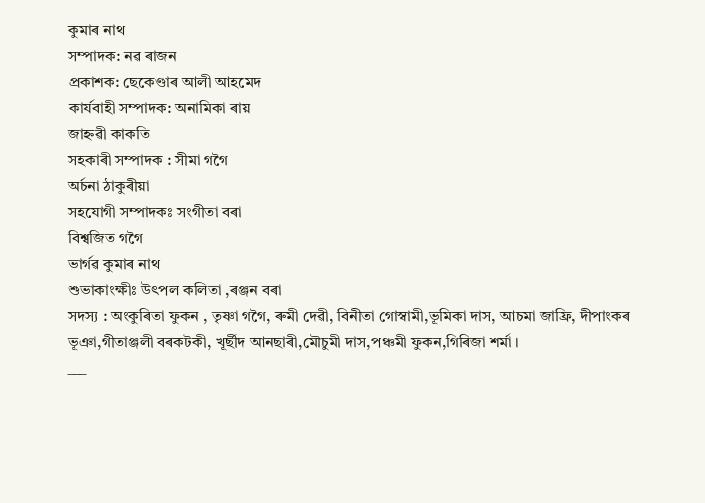কুমাৰ নাথ
সম্পাদক: নৱ ৰাজন
প্ৰকাশক: ছেকেণ্ডাৰ আলী আহমেদ
কাৰ্যবাহী সম্পাদক: অনামিকা ৰায়
জাহ্নৱী কাকতি
সহকাৰী সম্পাদক : সীমা গগৈ
অৰ্চনা ঠাকুৰীয়া
সহযোগী সম্পাদকঃ সংগীতা বৰা
বিশ্বজিত গগৈ
ভাৰ্গৱ কুমাৰ নাথ
শুভাকাংক্ষীঃ উৎপল কলিতা ,ৰঞ্জন বৰা
সদস্য : অংকুৰিতা ফুকন , তৃষ্ণা গগৈ, ৰুমী দেৱী, বিনীতা গোস্বামী,ভূমিকা দাস, আচমা জাফ্ৰি, দীপাংকৰ ভূঞা,গীতাঞ্জলী বৰকটকী, খূৰ্ছীদ আনছাৰী,মৌচুমী দাস,পঞ্চমী ফুকন,গিৰিজা শৰ্মা ।
___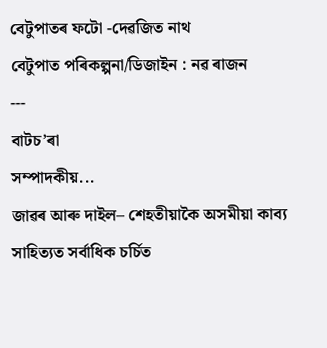বেটুপাতৰ ফটো -দেৱজিত নাথ
বেটুপাত পৰিকল্পনা/ডিজাইন : নৱ ৰাজন
---
বাটচ’ৰা
সম্পাদকীয়...
জাৱৰ আৰু দাইল– শেহতীয়াকৈ অসমীয়া কাব্য সাহিত্যত সৰ্বাধিক চৰ্চিত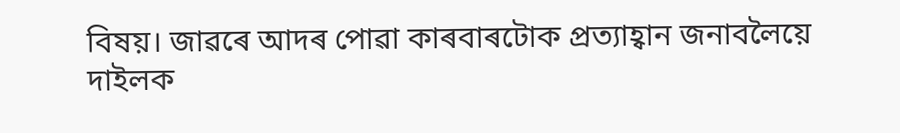বিষয়। জাৱৰে আদৰ পোৱা কাৰবাৰটোক প্ৰত্যাহ্বান জনাবলৈয়ে দাইলক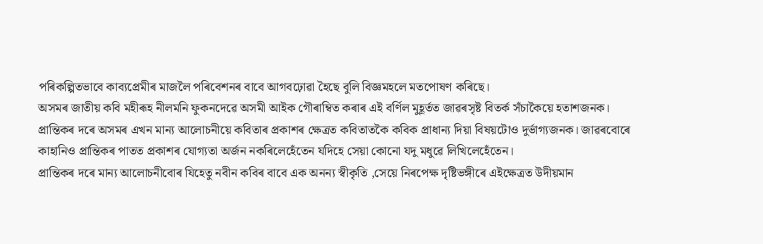পৰিকল্পিতভাবে কাব্যপ্ৰেমীৰ মাজলৈ পৰিবেশনৰ বাবে আগবঢ়োৱা হৈছে বুলি বিজ্ঞমহলে মতপোষণ কৰিছে।
অসমৰ জাতীয় কবি মহীৰূহ নীলমনি ফুকনদেৱে অসমী আইক গৌৰাম্বিত কৰাৰ এই বৰ্ণিল মুহূৰ্তত জাৱৰসৃষ্ট বিতৰ্ক সঁচাকৈয়ে হতাশজনক।
প্ৰান্তিকৰ দৰে অসমৰ এখন মান্য আলোচনীয়ে কবিতাৰ প্ৰকাশৰ ক্ষেত্ৰত কবিতাতকৈ কবিক প্ৰাধান্য দিয়া বিষয়টোও দুৰ্ভাগ্যজনক। জাৱৰবোৰে কাহানিও প্ৰান্তিকৰ পাতত প্ৰকাশৰ যোগ্যতা অৰ্জন নকৰিলেহেঁতেন যদিহে সেয়া কোনো যদু মধুৱে লিখিলেহেঁতেন।
প্ৰান্তিকৰ দৰে মান্য আলোচনীবোৰ যিহেতু নবীন কবিৰ বাবে এক অনন্য স্বীকৃতি ,সেয়ে নিৰপেক্ষ দৃষ্টিভঙ্গীৰে এইক্ষেত্ৰত উদীয়মান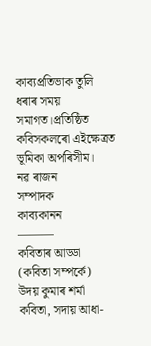কাব্যপ্ৰতিভাক তুলি ধৰাৰ সময় সমাগত।প্ৰতিষ্ঠিত কবিসকলৰো এইক্ষেত্ৰত ভূমিকা অপৰিসীম।
নৱ ৰাজন
সম্পাদক
কাব্যকানন
———
কবিতাৰ আড্ডা
(কবিতা সম্পর্কে)
উদয় কুমাৰ শৰ্মা
কবিতা, সদায় আধা-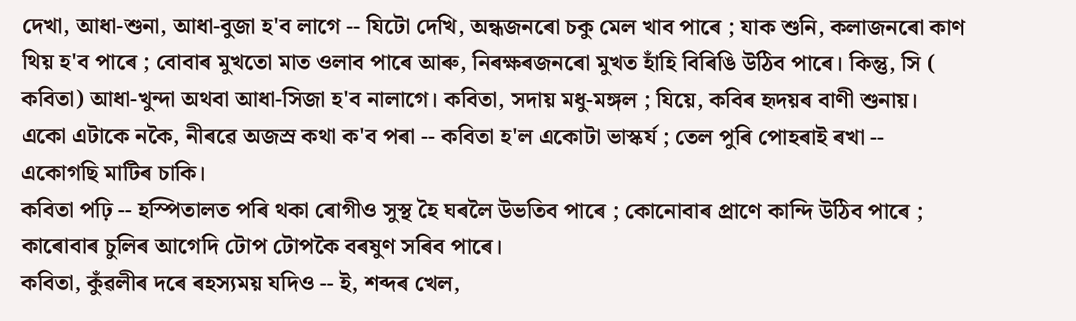দেখা, আধা-শুনা, আধা-বুজা হ'ব লাগে -- যিটো দেখি, অন্ধজনৰো চকু মেল খাব পাৰে ; যাক শুনি, কলাজনৰো কাণ থিয় হ'ব পাৰে ; বোবাৰ মুখতো মাত ওলাব পাৰে আৰু, নিৰক্ষৰজনৰো মুখত হাঁহি বিৰিঙি উঠিব পাৰে। কিন্তু, সি ( কবিতা) আধা-খুন্দা অথবা আধা-সিজা হ'ব নালাগে। কবিতা, সদায় মধু-মঙ্গল ; যিয়ে, কবিৰ হৃদয়ৰ বাণী শুনায়।
একো এটাকে নকৈ, নীৰৱে অজস্র কথা ক'ব পৰা -- কবিতা হ'ল একোটা ভাস্কর্য ; তেল পুৰি পোহৰাই ৰখা -- একোগছি মাটিৰ চাকি।
কবিতা পঢ়ি -- হস্পিতালত পৰি থকা ৰোগীও সুস্থ হৈ ঘৰলৈ উভতিব পাৰে ; কোনোবাৰ প্ৰাণে কান্দি উঠিব পাৰে ; কাৰোবাৰ চুলিৰ আগেদি টোপ টোপকৈ বৰষুণ সৰিব পাৰে।
কবিতা, কুঁৱলীৰ দৰে ৰহস্যময় যদিও -- ই, শব্দৰ খেল,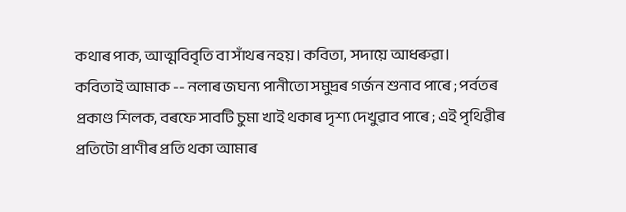কথাৰ পাক, আত্মবিবৃতি বা সাঁথৰ নহয়। কবিতা, সদায়ে আধৰুৱা।
কবিতাই আমাক -- নলাৰ জঘন্য পানীতো সমুদ্ৰৰ গৰ্জন শুনাব পাৰে ; পৰ্বতৰ প্ৰকাণ্ড শিলক, বৰফে সাবটি চুমা খাই থকাৰ দৃশ্য দেখুৱাব পাৰে ; এই পৃথিৱীৰ প্ৰতিটো প্ৰাণীৰ প্ৰতি থকা আমাৰ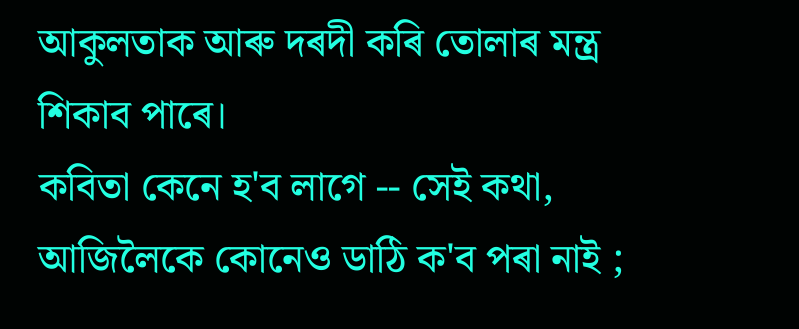আকুলতাক আৰু দৰদী কৰি তোলাৰ মন্ত্ৰ শিকাব পাৰে।
কবিতা কেনে হ'ব লাগে -- সেই কথা, আজিলৈকে কোনেও ডাঠি ক'ব পৰা নাই ;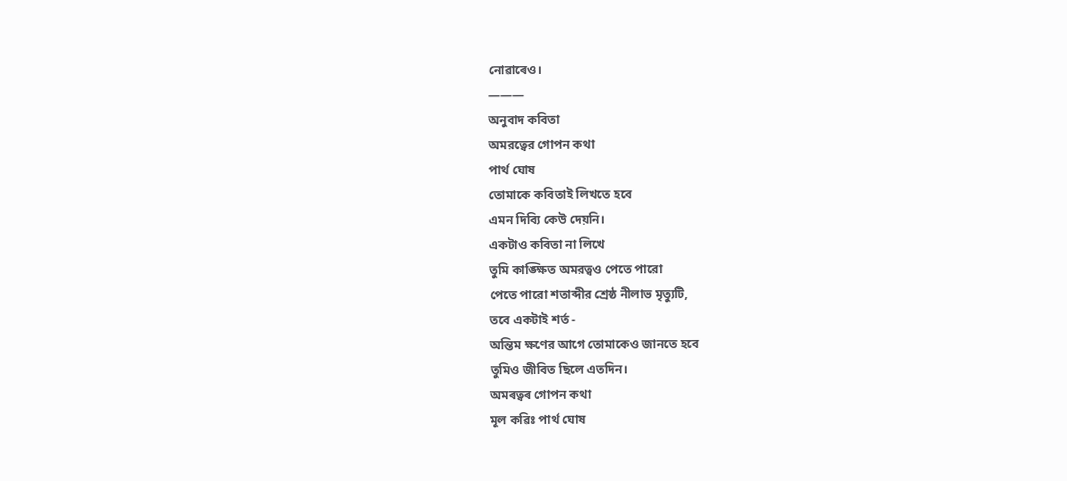নোৱাৰেও।
———
অনুবাদ কবিতা
অমরত্বের গোপন কথা
পার্থ ঘোষ
তোমাকে কবিতাই লিখতে হবে
এমন দিব্যি কেউ দেয়নি।
একটাও কবিতা না লিখে
তুমি কাঙ্ক্ষিত অমরত্বও পেতে পারো
পেতে পারো শতাব্দীর শ্রেষ্ঠ নীলাভ মৃত্যুটি,
তবে একটাই শর্ত -
অন্তিম ক্ষণের আগে তোমাকেও জানতে হবে
তুমিও জীবিত ছিলে এতদিন।
অমৰত্বৰ গোপন কথা
মূল কৱিঃ পাৰ্থ ঘোষ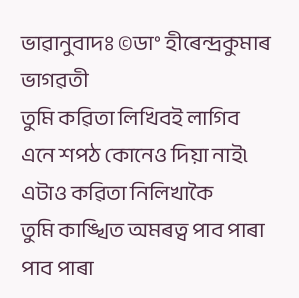ভাৱানুবাদঃ ©ডা° হীৰেন্দ্ৰকুমাৰ ভাগৱতী
তুমি কৱিতা লিখিবই লাগিব
এনে শপঠ কোনেও দিয়া নাই৷
এটাও কৱিতা নিলিখাকৈ
তুমি কাঙ্খিত অমৰত্ব পাব পাৰা
পাব পাৰা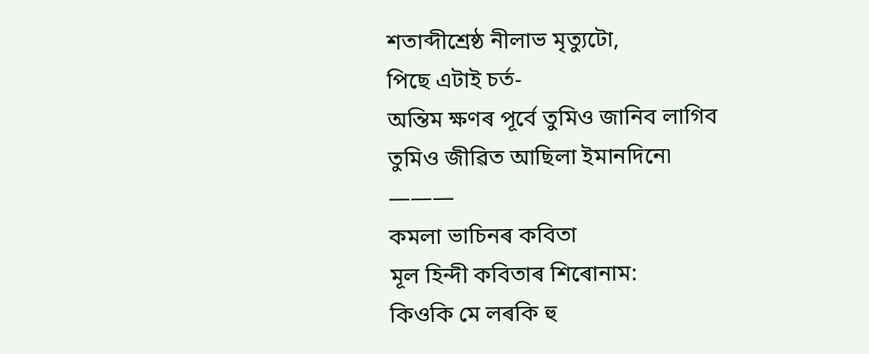শতাব্দীশ্ৰেষ্ঠ নীলাভ মৃত্যুটো,
পিছে এটাই চৰ্ত-
অন্তিম ক্ষণৰ পূৰ্বে তুমিও জানিব লাগিব
তুমিও জীৱিত আছিলা ইমানদিনে৷
———
কমলা ভাচিনৰ কবিতা
মূল হিন্দী কবিতাৰ শিৰোনাম:
কিওকি মে লৰকি হু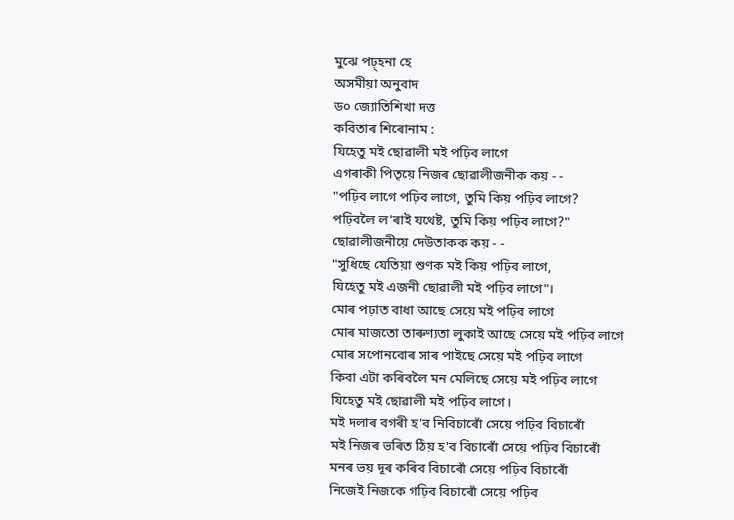মুঝে পঢ়্হনা হে
অসমীয়া অনুবাদ
ড০ জ্যোতিশিখা দত্ত
কবিতাৰ শিৰোনাম :
যিহেতু মই ছোৱালী মই পঢ়িব লাগে
এগৰাকী পিতৃয়ে নিজৰ ছোৱালীজনীক কয় - -
"পঢ়িব লাগে পঢ়িব লাগে, তুমি কিয় পঢ়িব লাগে?
পঢ়িবলৈ ল'ৰাই যথেষ্ট, তুমি কিয় পঢ়িব লাগে?"
ছোৱালীজনীয়ে দেউতাকক কয় - -
"সুধিছে যেতিয়া শুণক মই কিয় পঢ়িব লাগে,
যিহেতু মই এজনী ছোৱালী মই পঢ়িব লাগে"।
মোৰ পঢ়াত বাধা আছে সেয়ে মই পঢ়িব লাগে
মোৰ মাজতো তাৰুণ্যতা লুকাই আছে সেয়ে মই পঢ়িব লাগে
মোৰ সপোনবোৰ সাৰ পাইছে সেয়ে মই পঢ়িব লাগে
কিবা এটা কৰিবলৈ মন মেলিছে সেয়ে মই পঢ়িব লাগে
যিহেতু মই ছোৱালী মই পঢ়িব লাগে।
মই দলাৰ বগৰী হ'ব নিবিচাৰোঁ সেয়ে পঢ়িব বিচাৰোঁ
মই নিজৰ ভৰিত ঠিয় হ'ব বিচাৰোঁ সেয়ে পঢ়িব বিচাৰোঁ
মনৰ ভয় দূৰ কৰিব বিচাৰোঁ সেয়ে পঢ়িব বিচাৰোঁ
নিজেই নিজকে গঢ়িব বিচাৰোঁ সেয়ে পঢ়িব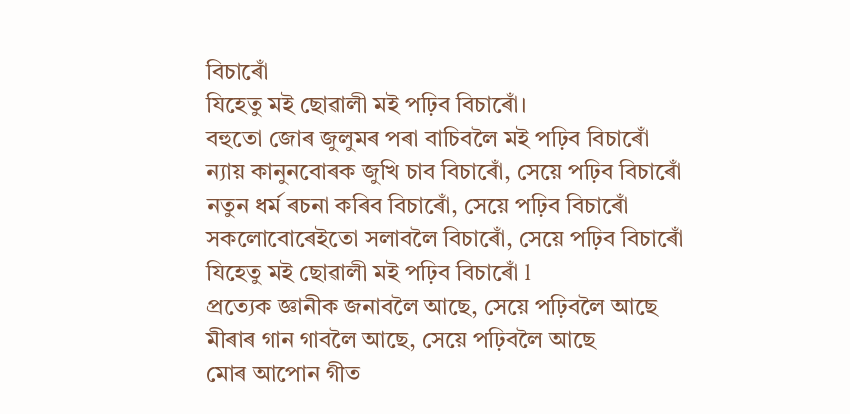বিচাৰোঁ
যিহেতু মই ছোৱালী মই পঢ়িব বিচাৰোঁ।
বহুতো জোৰ জুলুমৰ পৰা বাচিবলৈ মই পঢ়িব বিচাৰোঁ
ন্যায় কানুনবোৰক জুখি চাব বিচাৰোঁ, সেয়ে পঢ়িব বিচাৰোঁ
নতুন ধৰ্ম ৰচনা কৰিব বিচাৰোঁ, সেয়ে পঢ়িব বিচাৰোঁ
সকলোবোৰেইতো সলাবলৈ বিচাৰোঁ, সেয়ে পঢ়িব বিচাৰোঁ
যিহেতু মই ছোৱালী মই পঢ়িব বিচাৰোঁ l
প্ৰত্যেক জ্ঞানীক জনাবলৈ আছে, সেয়ে পঢ়িবলৈ আছে
মীৰাৰ গান গাবলৈ আছে, সেয়ে পঢ়িবলৈ আছে
মোৰ আপোন গীত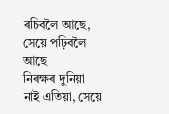ৰচিবলৈ আছে, সেয়ে পঢ়িবলৈ আছে
নিৰক্ষৰ দুনিয়া নাই এতিয়া, সেয়ে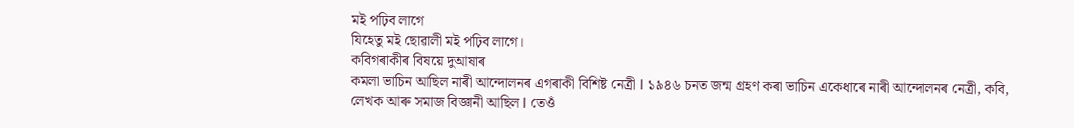মই পঢ়িব লাগে
যিহেতু মই ছোৱালী মই পঢ়িব লাগে।
কবিগৰাকীৰ বিষয়ে দুআষাৰ
কমলা ভাচিন আছিল নাৰী আন্দোলনৰ এগৰাকী বিশিষ্ট নেত্ৰী l ১৯৪৬ চনত জন্ম গ্ৰহণ কৰা ভাচিন একেধাৰে নাৰী আন্দোলনৰ নেত্ৰী, কবি, লেখক আৰু সমাজ বিজ্ঞানী আছিল l তেওঁ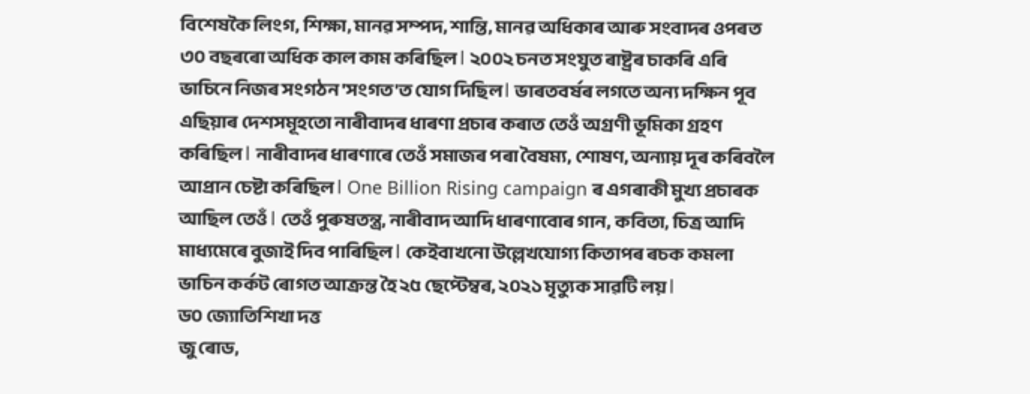বিশেষকৈ লিংগ, শিক্ষা, মানৱ সম্পদ, শান্তি, মানৱ অধিকাৰ আৰু সংবাদৰ ওপৰত ৩০ বছৰৰো অধিক কাল কাম কৰিছিল l ২০০২ চনত সংযুত ৰাষ্ট্ৰৰ চাকৰি এৰি ভাচিনে নিজৰ সংগঠন 'সংগত'ত যোগ দিছিল l ভাৰতবৰ্ষৰ লগতে অন্য দক্ষিন পূব এছিয়াৰ দেশসমূহতো নাৰীবাদৰ ধাৰণা প্ৰচাৰ কৰাত তেওঁ অগ্ৰণী ভূমিকা গ্ৰহণ কৰিছিল l নাৰীবাদৰ ধাৰণাৰে তেওঁ সমাজৰ পৰা বৈষম্য, শোষণ, অন্যায় দূৰ কৰিবলৈ আপ্ৰান চেষ্টা কৰিছিল l One Billion Rising campaign ৰ এগৰাকী মুখ্য প্ৰচাৰক আছিল তেওঁ l তেওঁ পুৰুষতন্ত্ৰ, নাৰীবাদ আদি ধাৰণাবোৰ গান, কবিতা, চিত্ৰ আদি মাধ্যমেৰে বুজাই দিব পাৰিছিল l কেইবাখনো উল্লেখযোগ্য কিতাপৰ ৰচক কমলা ভাচিন কৰ্কট ৰোগত আক্ৰন্ত হৈ ২৫ ছেপ্টেম্বৰ, ২০২১ মৃত্যুক সাৱটি লয় l
ড০ জ্যোতিশিখা দত্ত
জু ৰোড,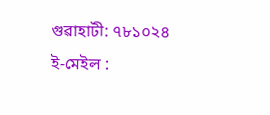গুৱাহাটী: ৭৮১০২৪
ই-মেইল :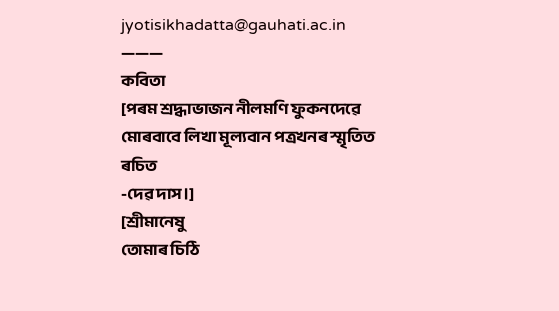jyotisikhadatta@gauhati.ac.in
———
কবিতা
[পৰম শ্ৰদ্ধাভাজন নীলমণি ফুকনদেৱে মোৰবাবে লিখা মূল্যবান পত্ৰখনৰ স্মৃতিত ৰচিত
-দেৱ দাস।]
[শ্ৰীমানেষু
তোমাৰ চিঠি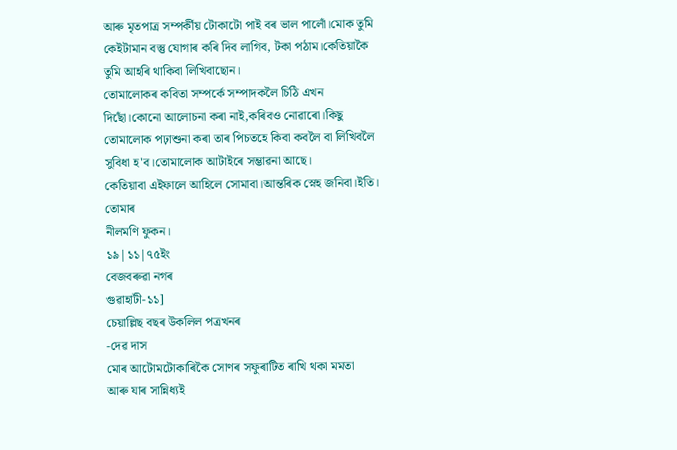আৰু মৃতপাত্ৰ সম্পৰ্কীয় টোকাটো পাই বৰ ভাল পালোঁ।মোক তুমি কেইটামান বস্তু যোগাৰ কৰি দিব লাগিব, টকা পঠাম।কেতিয়াকৈ তুমি আহৰি থাকিবা লিখিবাছোন।
তোমালোকৰ কবিতা সম্পৰ্কে সম্পাদকলৈ চিঠি এখন দিছোঁ।কোনো আলোচনা কৰা নাই,কৰিবও নোৱাৰো।কিছু তোমালোক পঢ়াশুনা কৰা তাৰ পিচতহে কিবা কবলৈ বা লিখিবলৈ সুবিধা হ'ব।তোমালোক আটাইৰে সম্ভাৱনা আছে।
কেতিয়াবা এইফালে আহিলে সোমাবা।আন্তৰিক স্নেহ জনিবা।ইতি। তোমাৰ
নীলমণি ফুকন।
১৯|১১|৭৫ইং
বেজবৰুৱা নগৰ
গুৱাহাটী-১১]
চেয়াল্লিছ বছৰ উকলিল পত্ৰখনৰ
-দেৱ দাস
মোৰ আটোমটোকাৰিকৈ সোণৰ সফুৰাটিত ৰাখি থকা মমতা
আৰু যাৰ সান্নিধ্যই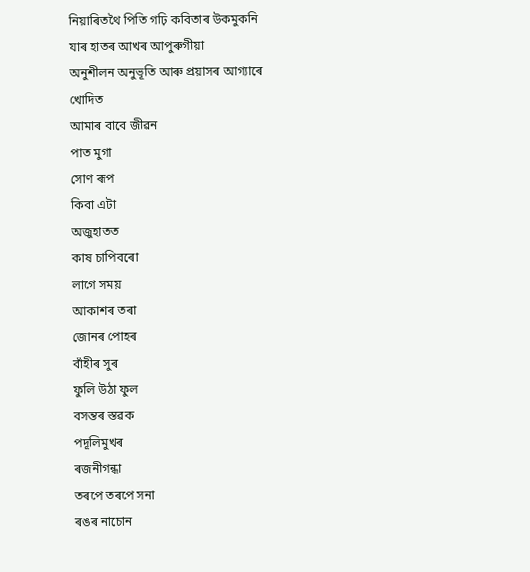নিয়াৰিতথৈ পিতি গঢ়ি কবিতাৰ উকমুকনি
যাৰ হাতৰ আখৰ আপুৰুগীয়া
অনুশীলন অনুভূতি আৰু প্ৰয়াসৰ আগ্যাৰে খোদিত
আমাৰ বাবে জীৱন
পাত মুগা
সোণ ৰূপ
কিবা এটা
অজুহাতত
কাষ চাপিবৰো
লাগে সময়
আকাশৰ তৰা
জোনৰ পোহৰ
বাঁহীৰ সুৰ
ফুলি উঠা ফুল
বসন্তৰ স্তৱক
পদূলিমুখৰ
ৰজনীগন্ধা
তৰপে তৰপে সনা
ৰঙৰ নাচোন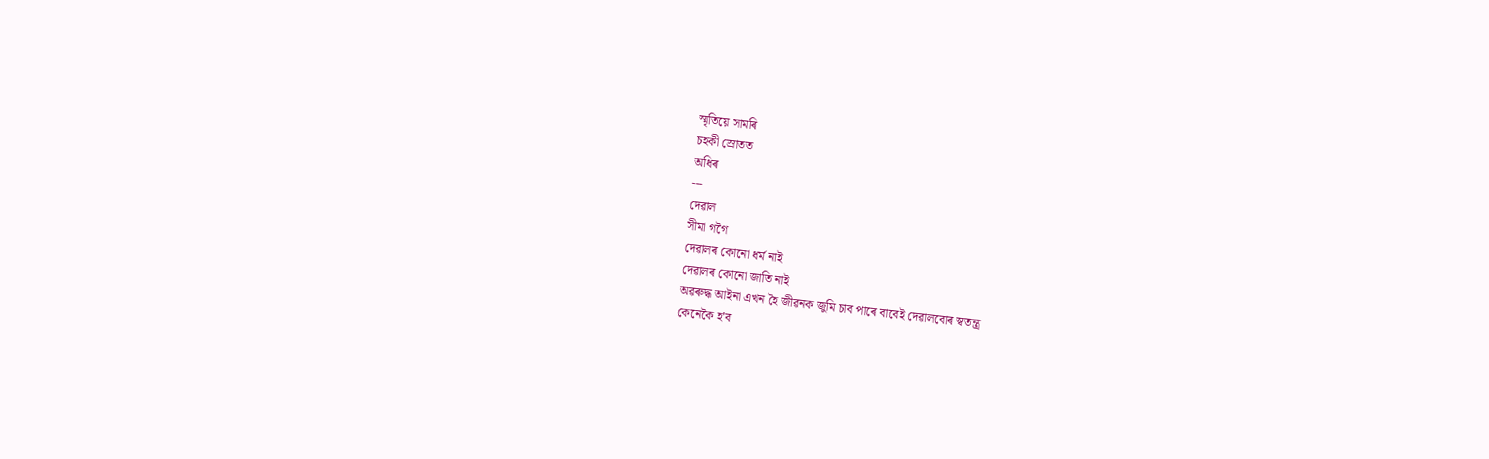স্মৃতিয়ে সামৰি
চহকী স্ৰোতত
অধিৰ
---
দেৱাল
সীমা গগৈ
দেৱালৰ কোনো ধৰ্ম নাই
দেৱালৰ কোনো জাতি নাই
অৱৰুদ্ধ আইনা এখন হৈ জীৱনক জুমি চাব পাৰে বাবেই দেৱালবোৰ স্বতন্ত্ৰ
কেনেকৈ হʼব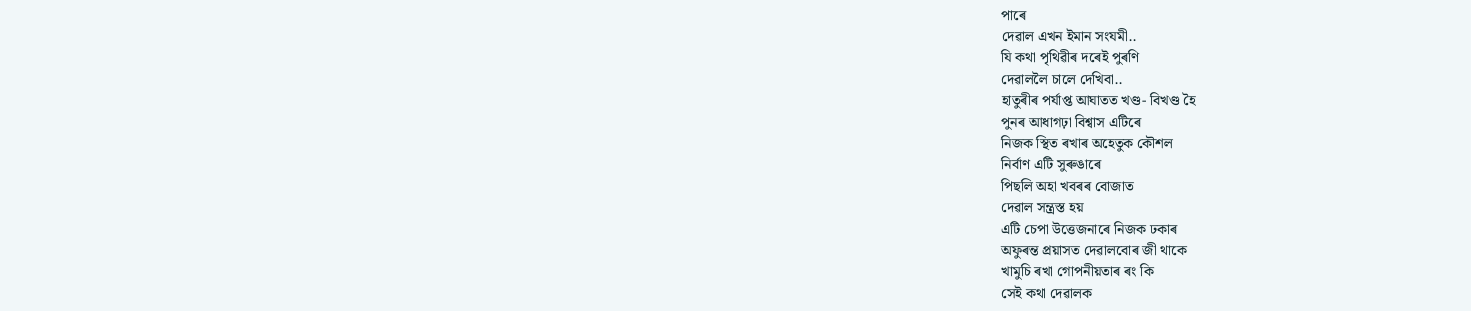পাৰে
দেৱাল এখন ইমান সংযমী..
যি কথা পৃথিৱীৰ দৰেই পুৰণি
দেৱাললৈ চালে দেখিবা..
হাতুৰীৰ পৰ্যাপ্ত আঘাতত খণ্ড- বিখণ্ড হৈ
পুনৰ আধাগঢ়া বিশ্বাস এটিৰে
নিজক স্থিত ৰখাৰ অহেতুক কৌশল
নিৰ্বাণ এটি সুৰুঙাৰে
পিছলি অহা খবৰৰ বোজাত
দেৱাল সন্ত্ৰস্ত হয়
এটি চেপা উত্তেজনাৰে নিজক ঢকাৰ
অফুৰন্ত প্ৰয়াসত দেৱালবোৰ জী থাকে
খামুচি ৰখা গোপনীয়তাৰ ৰং কি
সেই কথা দেৱালক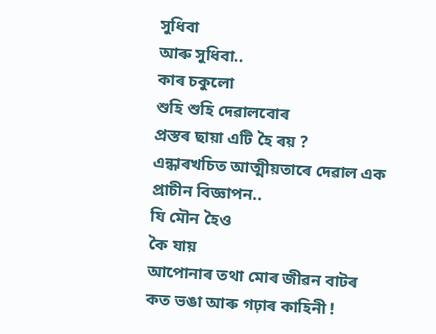সুধিবা
আৰু সুধিবা..
কাৰ চকুলো
শুহি শুহি দেৱালবোৰ
প্ৰস্তৰ ছায়া এটি হৈ ৰয় ?
এন্ধাৰখচিত আত্মীয়তাৰে দেৱাল এক
প্ৰাচীন বিজ্ঞাপন..
যি মৌন হৈও
কৈ যায়
আপোনাৰ তথা মোৰ জীৱন বাটৰ
কত ভঙা আৰু গঢ়াৰ কাহিনী !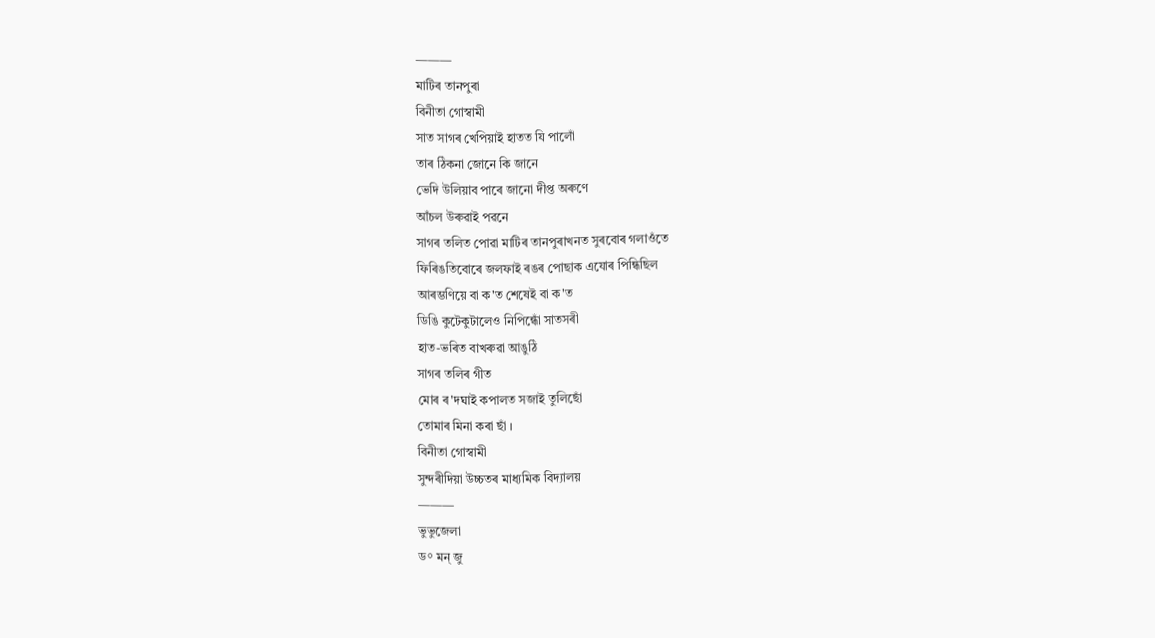———
মাটিৰ তানপুৰা
বিনীতা গোস্বামী
সাত সাগৰ খেপিয়াই হাতত যি পালোঁ
তাৰ ঠিকনা জোনে কি জানে
ভেদি উলিয়াব পাৰে জানো দীপ্ত অৰুণে
আঁচল উৰুৱাই পৱনে
সাগৰ তলিত পোৱা মাটিৰ তানপুৰাখনত সুৰবোৰ গলাওঁতে
ফিৰিঙতিবোৰে জলফাই ৰঙৰ পোছাক এযোৰ পিন্ধিছিল
আৰম্ভণিয়ে বা ক'ত শেষেই বা ক'ত
ডিঙি কুটেকুটালেও নিপিন্ধোঁ সাতসৰী
হাত-ভৰিত বাখৰুৱা আঙুঠি
সাগৰ তলিৰ গীত
মোৰ ৰ'দঘাই কপালত সজাই তুলিছোঁ
তোমাৰ মিনা কৰা ছাঁ ।
বিনীতা গোস্বামী
সুন্দৰীদিয়া উচ্চতৰ মাধ্যমিক বিদ্যালয়
———
ভুভুজেলা
ড° মন্ জু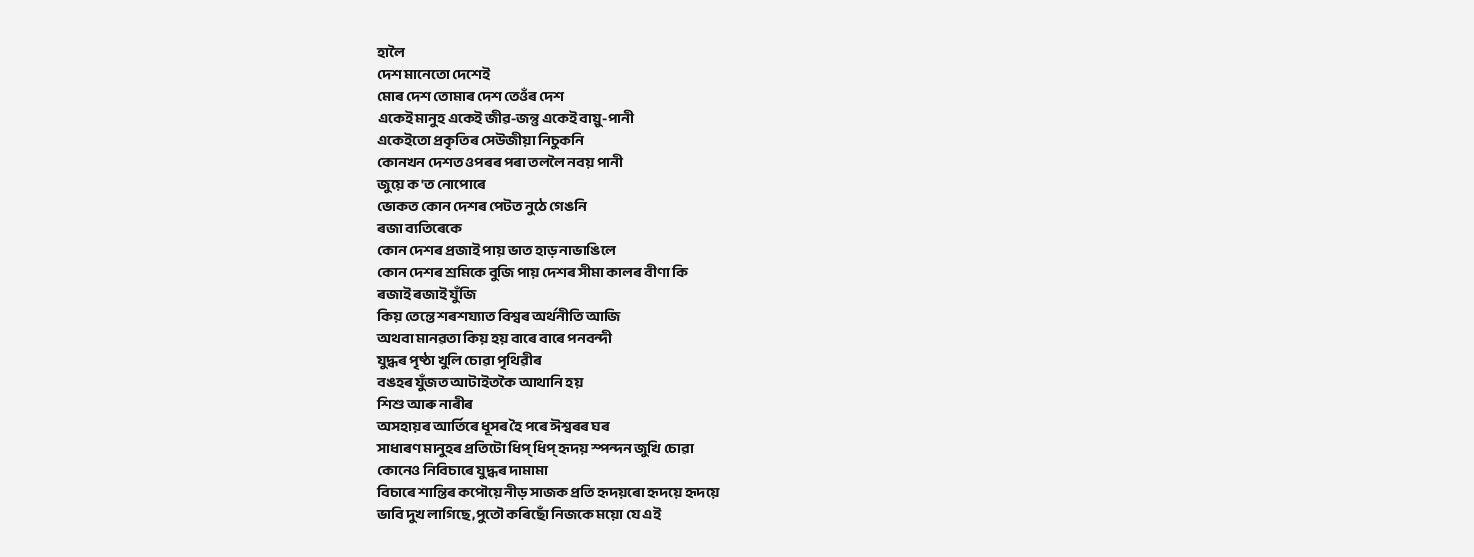হালৈ
দেশ মানেতো দেশেই
মোৰ দেশ তোমাৰ দেশ তেওঁৰ দেশ
একেই মানুহ একেই জীৱ-জন্তু একেই বায়ু-পানী
একেইতো প্ৰকৃতিৰ সেউজীয়া নিচুকনি
কোনখন দেশত ওপৰৰ পৰা তললৈ নবয় পানী
জুয়ে ক'ত নোপোৰে
ভোকত কোন দেশৰ পেটত নুঠে গেঙনি
ৰজা ব্যতিৰেকে
কোন দেশৰ প্ৰজাই পায় ভাত হাড় নাভাঙিলে
কোন দেশৰ শ্ৰমিকে বুজি পায় দেশৰ সীমা কালৰ বীণা কি
ৰজাই ৰজাই যুঁজি
কিয় তেন্তে শৰশয্যাত বিশ্বৰ অৰ্থনীতি আজি
অথবা মানৱতা কিয় হয় বাৰে বাৰে পনবন্দী
যুদ্ধৰ পৃষ্ঠা খুলি চোৱা পৃথিৱীৰ
বঙহৰ যুঁজত আটাইতকৈ আথানি হয়
শিশু আৰু নাৰীৰ
অসহায়ৰ আৰ্তিৰে ধূসৰ হৈ পৰে ঈশ্বৰৰ ঘৰ
সাধাৰণ মানুহৰ প্ৰতিটো ধিপ্ ধিপ্ হৃদয় স্পন্দন জুখি চোৱা
কোনেও নিবিচাৰে যুদ্ধৰ দামামা
বিচাৰে শান্তিৰ কপৌয়ে নীড় সাজক প্ৰতি হৃদয়ৰো হৃদয়ে হৃদয়ে
ভাবি দুখ লাগিছে ,পুতৌ কৰিছোঁ নিজকে ময়ো যে এই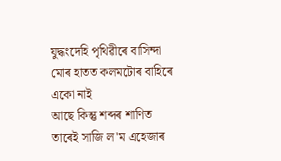যুদ্ধংদেহি পৃথিৱীৰে বাসিন্দা
মোৰ হাতত কলমটোৰ বাহিৰে একো নাই
আছে কিন্তু শব্দৰ শাণিত
তাৰেই সাজি ল'ম এহেজাৰ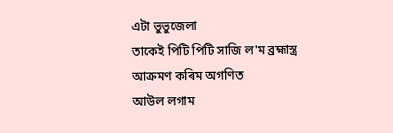এটা ভুভুজেলা
তাকেই পিটি পিটি সাজি ল'ম ব্ৰহ্মাস্ত্ৰ
আক্ৰমণ কৰিম অগণিত
আউল লগাম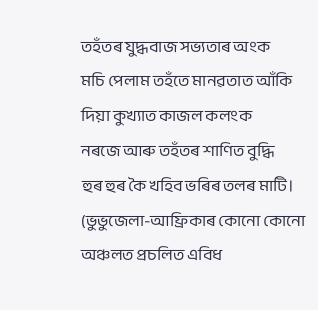তহঁতৰ যুদ্ধবাজ সভ্যতাৰ অংক
মচি পেলাম তহঁতে মানৱতাত আঁকি দিয়া কুখ্যাত কাজল কলংক
নৰজে আৰু তহঁতৰ শাণিত বুদ্ধি
হুৰ হুৰ কৈ খহিব ভৰিৰ তলৰ মাটি।
(ভুভুজেলা-আফ্ৰিকাৰ কোনো কোনো অঞ্চলত প্ৰচলিত এবিধ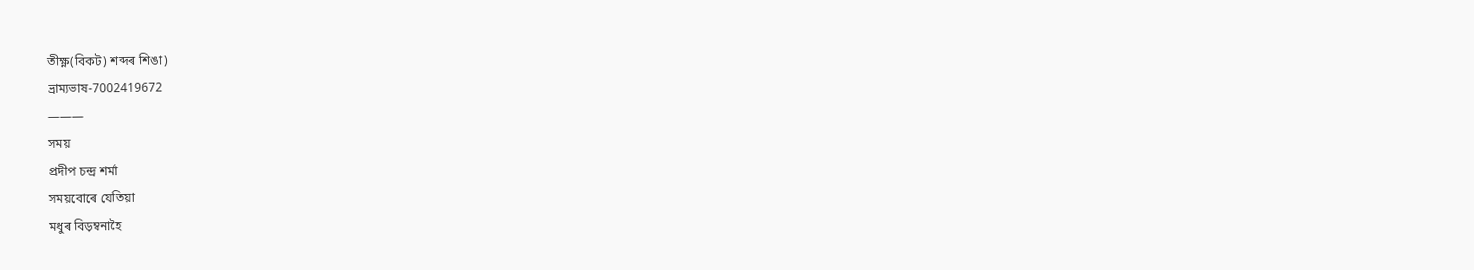তীক্ষ্ণ(বিকট) শব্দৰ শিঙা)
ভ্ৰাম্যভাষ-7002419672
———
সময়
প্ৰদীপ চন্দ্ৰ শৰ্মা
সময়বোৰে যেতিয়া
মধুৰ বিড়ম্বনাহৈ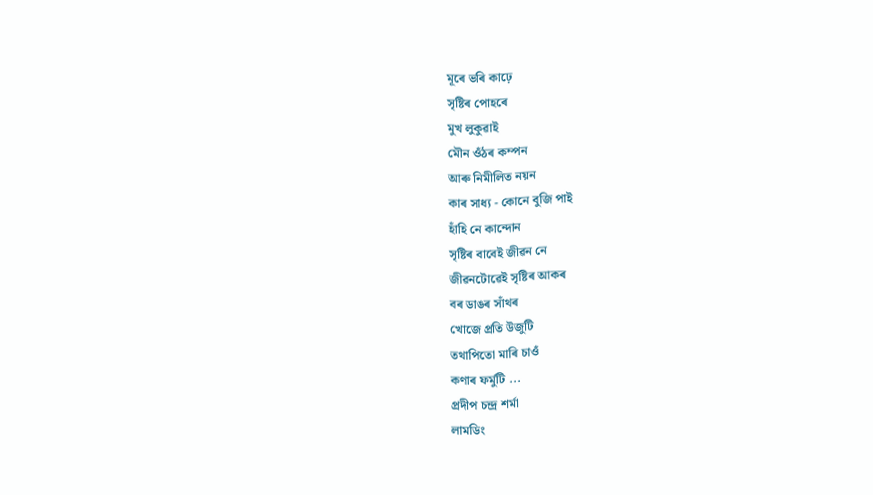মূৰে ভৰি কাঢ়ে
সৃষ্টিৰ পোহৰে
মুখ লুকুৱাই
মৌন ওঁঠৰ কম্পন
আৰু নিমীলিত নয়ন
কাৰ সাধ্য - কোনে বুজি পাই
হাঁহি নে কান্দোন
সৃষ্টিৰ বাবেই জীৱন নে
জীৱনটোৱেই সৃষ্টিৰ আকৰ
বৰ ডাঙৰ সাঁথৰ
খোজে প্ৰতি উজুটি
তথাপিতো মাৰি চাওঁ
কণাৰ ফৰ্মুটি ...
প্ৰদীপ চন্দ্ৰ শৰ্মা
লামডিং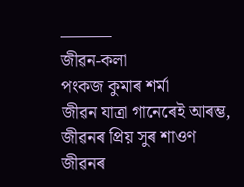———
জীৱন-কলা
পংকজ কুমাৰ শৰ্মা
জীৱন যাত্ৰা গানেৰেই আৰম্ভ,
জীৱনৰ প্ৰিয় সুৰ শাওণ
জীৱনৰ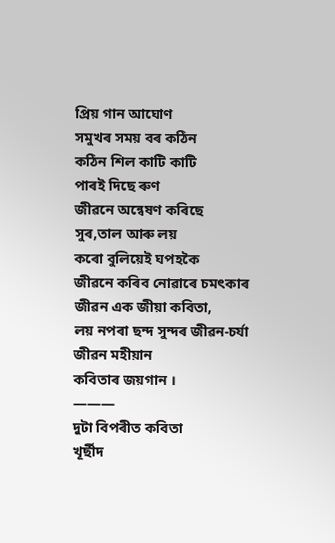প্ৰিয় গান আঘোণ
সমুখৰ সময় বৰ কঠিন
কঠিন শিল কাটি কাটি
পাৰই দিছে ৰুণ
জীৱনে অন্বেষণ কৰিছে
সুৰ,তাল আৰু লয়
কৰো বুলিয়েই ঘপহকৈ
জীৱনে কৰিব নোৱাৰে চমৎকাৰ
জীৱন এক জীয়া কবিতা,
লয় নপৰা ছন্দ সুন্দৰ জীৱন-চৰ্যা
জীৱন মহীয়ান
কবিতাৰ জয়গান ।
———
দুটা বিপৰীত কবিতা
খূৰ্ছীদ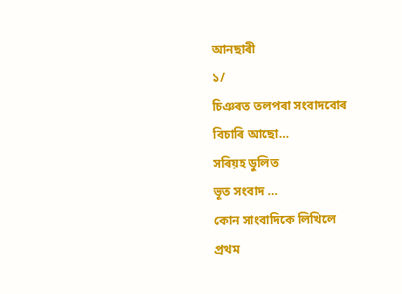আনছাৰী
১/
চিঞৰত তলপৰা সংবাদবোৰ
বিচাৰি আছো…
সৰিয়হ ডুলিত
ভূত সংবাদ …
কোন সাংবাদিকে লিখিলে
প্ৰথম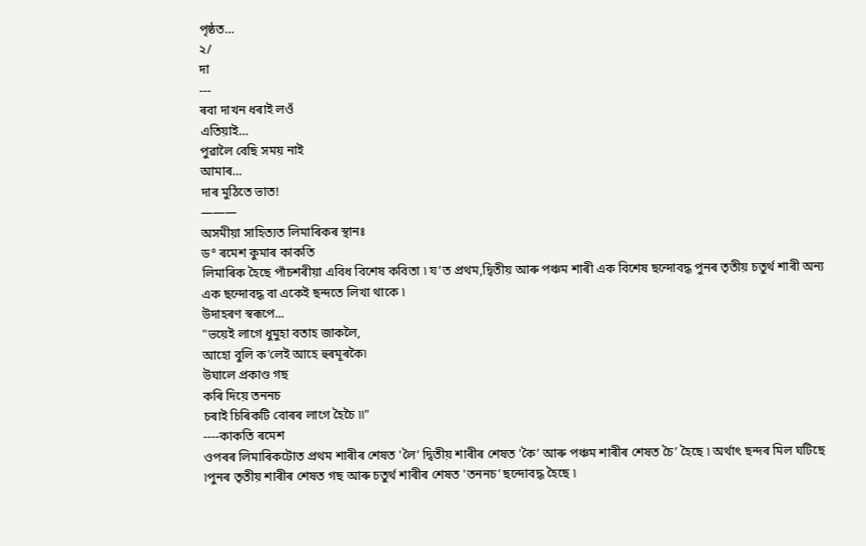পৃষ্ঠত…
২/
দা
---
ৰবা দাখন ধৰাই লওঁ
এতিয়াই…
পুৱালৈ বেছি সময় নাই
আমাৰ…
দাৰ মুঠিতে ভাত!
———
অসমীয়া সাহিত্যত লিমাৰিকৰ স্থানঃ
ড° ৰমেশ কুমাৰ কাকতি
লিমাৰিক হৈছে পাঁচশৰীয়া এবিধ বিশেষ কবিতা ৷ য’ত প্ৰথম,দ্বিতীয় আৰু পঞ্চম শাৰী এক বিশেষ ছন্দোবদ্ধ পুনৰ তৃতীয় চতুৰ্থ শাৰী অন্য এক ছন্দোবদ্ধ বা একেই ছন্দতে লিখা থাকে ৷
উদাহৰণ স্বৰূপে...
"ভয়েই লাগে ধুমুহা বতাহ জাকলৈ,
আহো বুলি ক’লেই আহে হুৰমূৰকৈ৷
উঘালে প্ৰকাণ্ড গছ
কৰি দিয়ে তননচ
চৰাই চিৰিকটি বোৰৰ লাগে হৈচৈ ৷৷"
----কাকতি ৰমেশ
ওপৰৰ লিমাৰিকটোত প্ৰথম শাৰীৰ শেষত 'লৈ’ দ্বিতীয় শাৰীৰ শেষত 'কৈ’ আৰু পঞ্চম শাৰীৰ শেষত চৈ’ হৈছে ৷ অৰ্থাৎ ছন্দৰ মিল ঘটিছে ৷পুনৰ তৃতীয় শাৰীৰ শেষত গছ আৰু চতুৰ্থ শাৰীৰ শেষত 'তননচ’ ছন্দোবদ্ধ হৈছে ৷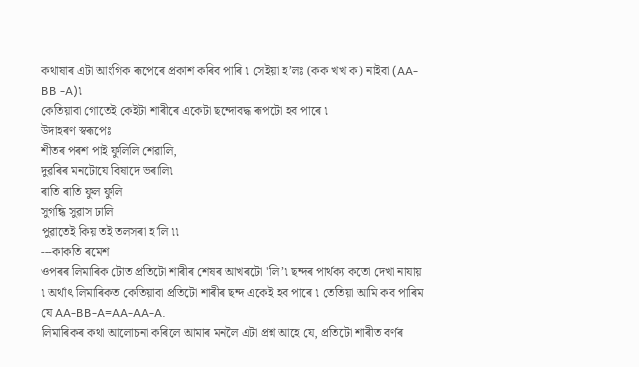কথাষাৰ এটা আংগিক ৰূপেৰে প্ৰকাশ কৰিব পাৰি ৷ সেইয়া হ’লঃ (কক খখ ক) নাইবা (AA- BB -A)৷
কেতিয়াবা গোতেই কেইটা শাৰীৰে একেটা ছন্দোবদ্ধ ৰূপটো হব পাৰে ৷
উদাহৰণ স্বৰূপেঃ
শীতৰ পৰশ পাই ফুলিলি শেৱালি,
দুৱৰিৰ মনটোযে বিষাদে ভৰালি৷
ৰাতি ৰাতি ফুল ফুলি
সুগন্ধি সুৱাস ঢালি
পুৱাতেই কিয় তই তলসৰা হ'লি ৷৷
---কাকতি ৰমেশ
ওপৰৰ লিমাৰিক টোত প্ৰতিটো শাৰীৰ শেষৰ আখৰটো 'লি’৷ ছন্দৰ পাৰ্থক্য কতো দেখা নাযায় ৷ অৰ্থাৎ লিমাৰিকত কেতিয়াবা প্ৰতিটো শাৰীৰ ছন্দ একেই হব পাৰে ৷ তেতিয়া আমি কব পাৰিম যে AA-BB-A=AA-AA-A.
লিমাৰিকৰ কথা আলোচনা কৰিলে আমাৰ মনলৈ এটা প্ৰশ্ন আহে যে, প্ৰতিটো শাৰীত বৰ্ণৰ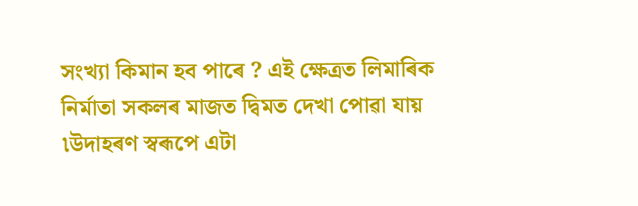সংখ্যা কিমান হব পাৰে ? এই ক্ষেত্ৰত লিমাৰিক নিৰ্মাতা সকলৰ মাজত দ্বিমত দেখা পোৱা যায় ৷উদাহৰণ স্বৰূপে এটা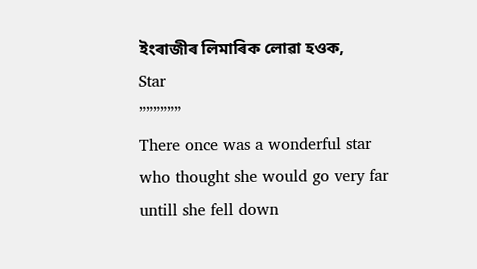ইংৰাজীৰ লিমাৰিক লোৱা হওক,
Star
””””””
There once was a wonderful star
who thought she would go very far
untill she fell down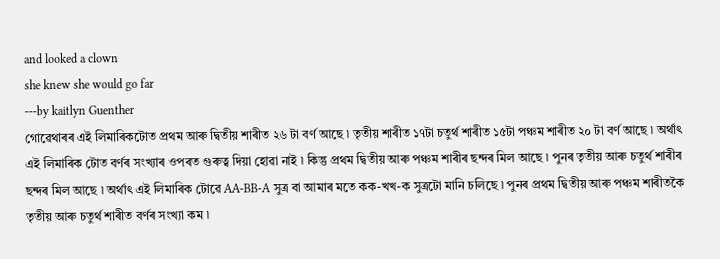and looked a clown
she knew she would go far
---by kaitlyn Guenther
গোৱেথাৰৰ এই লিমাৰিকটোত প্ৰথম আৰু দ্বিতীয় শাৰীত ২৬ টা বৰ্ণ আছে ৷ তৃতীয় শাৰীত ১৭টা চতুৰ্থ শাৰীত ১৫টা পঞ্চম শাৰীত ২০ টা বৰ্ণ আছে ৷ অৰ্থাৎ এই লিমাৰিক টোত বৰ্ণৰ সংখ্যাৰ ওপৰত গুৰুত্ব দিয়া হোৱা নাই ৷ কিন্তু প্ৰথম দ্বিতীয় আৰু পঞ্চম শাৰীৰ ছন্দৰ মিল আছে ৷ পুনৰ তৃতীয় আৰু চতুৰ্থ শাৰীৰ ছন্দৰ মিল আছে ৷ অৰ্থাৎ এই লিমাৰিক টোৱে AA-BB-A সুত্ৰ বা আমাৰ মতে কক-খখ-ক সুত্ৰটো মানি চলিছে ৷ পুনৰ প্ৰথম দ্বিতীয় আৰু পঞ্চম শাৰীতকৈ তৃতীয় আৰু চতুৰ্থ শাৰীত বৰ্ণৰ সংখ্যা কম ৷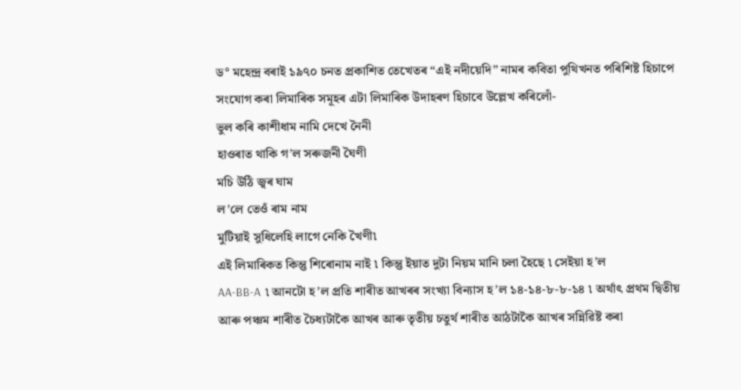ড° মহেন্দ্ৰ বৰাই ১৯৭০ চনত প্ৰকাশিত তেখেতৰ “এই নদীয়েদি” নামৰ কবিতা পুথিখনত পৰিশিষ্ট হিচাপে সংযোগ কৰা লিমাৰিক সমূহৰ এটা লিমাৰিক উদাহৰণ হিচাবে উল্লেখ কৰিলোঁ-
ভুল কৰি কাশীধাম নামি দেখে নৈনী
হাওৰাত থাকি গ’ল সৰুজনী ঘৈণী
মচি উঠি জ্বৰ ঘাম
ল’লে তেওঁ ৰাম নাম
মুটিয়াই সুধিলেহি লাগে নেকি খৈণী৷
এই লিমাৰিকত কিন্তু শিৰোনাম নাই ৷ কিন্তু ইয়াত দুটা নিয়ম মানি চলা হৈছে ৷ সেইয়া হ’ল
AA-BB-A ৷ আনটো হ’ল প্ৰতি শাৰীত আখৰৰ সংখ্যা বিন্যাস হ’ল ১৪-১৪-৮-৮-১৪ ৷ অৰ্থাৎ প্ৰথম দ্বিতীয় আৰু পঞ্চম শাৰীত চৈধ্যটাকৈ আখৰ আৰু তৃতীয় চতুৰ্থ শাৰীত আঠটাকৈ আখৰ সন্নিৱিষ্ট কৰা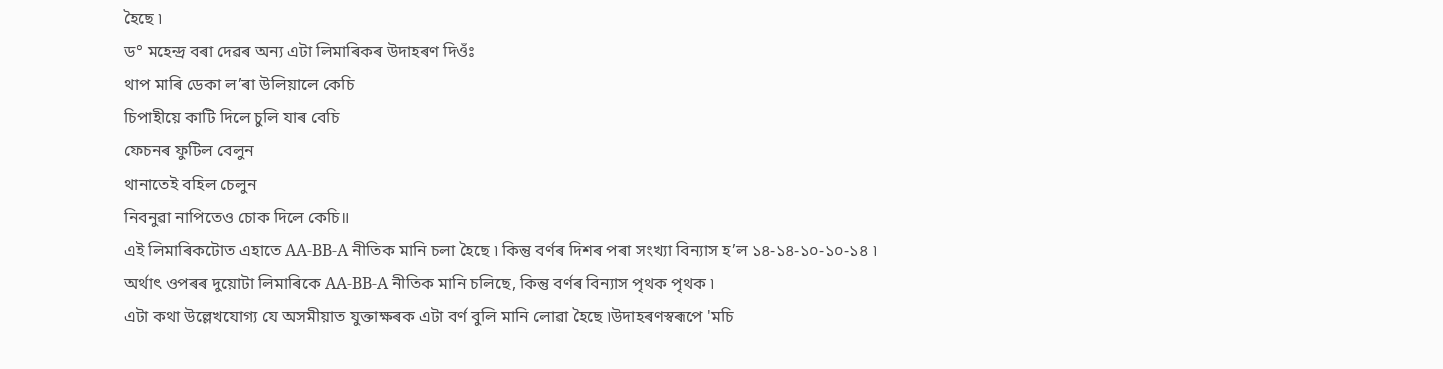হৈছে ৷
ড° মহেন্দ্ৰ বৰা দেৱৰ অন্য এটা লিমাৰিকৰ উদাহৰণ দিওঁঃ
থাপ মাৰি ডেকা ল’ৰা উলিয়ালে কেচি
চিপাহীয়ে কাটি দিলে চুলি যাৰ বেচি
ফেচনৰ ফুটিল বেলুন
থানাতেই বহিল চেলুন
নিবনুৱা নাপিতেও চোক দিলে কেচি॥
এই লিমাৰিকটোত এহাতে AA-BB-A নীতিক মানি চলা হৈছে ৷ কিন্তু বৰ্ণৰ দিশৰ পৰা সংখ্যা বিন্যাস হ’ল ১৪-১৪-১০-১০-১৪ ৷
অৰ্থাৎ ওপৰৰ দুয়োটা লিমাৰিকে AA-BB-A নীতিক মানি চলিছে, কিন্তু বৰ্ণৰ বিন্যাস পৃথক পৃথক ৷
এটা কথা উল্লেখযোগ্য যে অসমীয়াত যুক্তাক্ষৰক এটা বৰ্ণ বুলি মানি লোৱা হৈছে ৷উদাহৰণস্বৰূপে 'মচি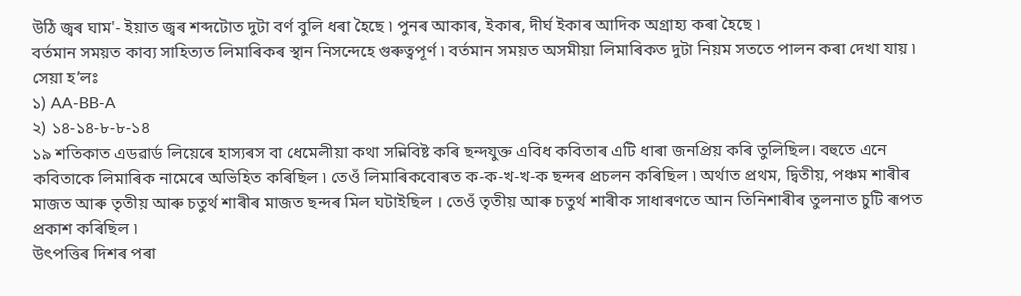উঠি জ্বৰ ঘাম'- ইয়াত জ্বৰ শব্দটোত দুটা বৰ্ণ বুলি ধৰা হৈছে ৷ পুনৰ আকাৰ, ইকাৰ, দীৰ্ঘ ইকাৰ আদিক অগ্ৰাহ্য কৰা হৈছে ৷
বৰ্তমান সময়ত কাব্য সাহিত্যত লিমাৰিকৰ স্থান নিসন্দেহে গুৰুত্বপূৰ্ণ ৷ বৰ্তমান সময়ত অসমীয়া লিমাৰিকত দুটা নিয়ম সততে পালন কৰা দেখা যায় ৷ সেয়া হ’লঃ
১) AA-BB-A
২) ১৪-১৪-৮-৮-১৪
১৯ শতিকাত এডৱাৰ্ড লিয়েৰে হাস্যৰস বা ধেমেলীয়া কথা সন্নিবিষ্ট কৰি ছন্দযুক্ত এবিধ কবিতাৰ এটি ধাৰা জনপ্ৰিয় কৰি তুলিছিল। বহুতে এনে কবিতাকে লিমাৰিক নামেৰে অভিহিত কৰিছিল ৷ তেওঁ লিমাৰিকবোৰত ক-ক-খ-খ-ক ছন্দৰ প্ৰচলন কৰিছিল ৷ অৰ্থাত প্ৰথম, দ্বিতীয়, পঞ্চম শাৰীৰ মাজত আৰু তৃতীয় আৰু চতুৰ্থ শাৰীৰ মাজত ছন্দৰ মিল ঘটাইছিল । তেওঁ তৃতীয় আৰু চতুৰ্থ শাৰীক সাধাৰণতে আন তিনিশাৰীৰ তুলনাত চুটি ৰূপত প্ৰকাশ কৰিছিল ৷
উৎপত্তিৰ দিশৰ পৰা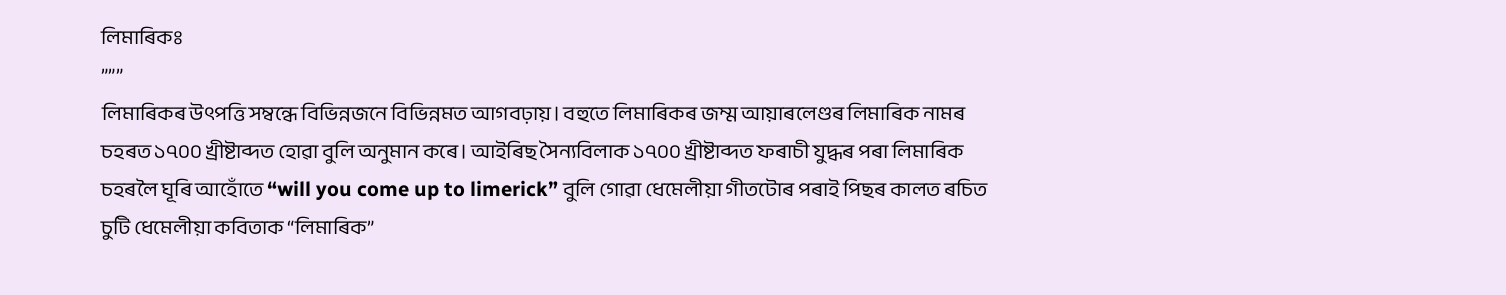লিমাৰিকঃ
”””
লিমাৰিকৰ উৎপত্তি সম্বন্ধে বিভিন্নজনে বিভিন্নমত আগবঢ়ায়। বহুতে লিমাৰিকৰ জম্ম আয়াৰলেণ্ডৰ লিমাৰিক নামৰ চহৰত ১৭০০ খ্ৰীষ্টাব্দত হোৱা বুলি অনুমান কৰে। আইৰিছ সৈন্যবিলাক ১৭০০ খ্ৰীষ্টাব্দত ফৰাচী যুদ্ধৰ পৰা লিমাৰিক চহৰলৈ ঘূৰি আহোঁতে “will you come up to limerick” বুলি গোৱা ধেমেলীয়া গীতটোৰ পৰাই পিছৰ কালত ৰচিত চুটি ধেমেলীয়া কবিতাক “লিমাৰিক”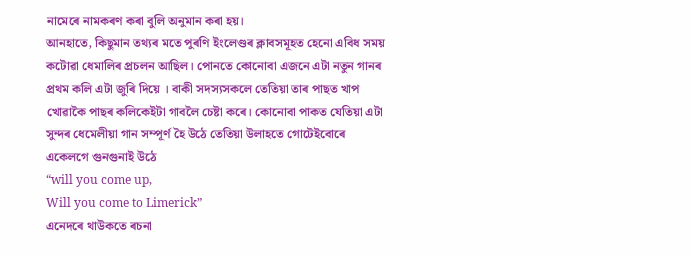নামেৰে নামকৰণ কৰা বুলি অনুমান কৰা হয়।
আনহাতে, কিছুমান তথ্যৰ মতে পুৰণি ইংলেণ্ডৰ ক্লাবসমূহত হেনো এবিধ সময় কটোৱা ধেমালিৰ প্ৰচলন আছিল। পোনতে কোনোবা এজনে এটা নতুন গানৰ প্ৰথম কলি এটা জুৰি দিয়ে । বাকী সদস্যসকলে তেতিয়া তাৰ পাছত খাপ খোৱাকৈ পাছৰ কলিকেইটা গাবলৈ চেষ্টা কৰে। কোনোবা পাকত যেতিয়া এটা সুন্দৰ ধেমেলীয়া গান সম্পূৰ্ণ হৈ উঠে তেতিয়া উলাহতে গোটেইবোৰে একেলগে গুনগুনাই উঠে
“will you come up,
Will you come to Limerick”
এনেদৰে থাউকতে ৰচনা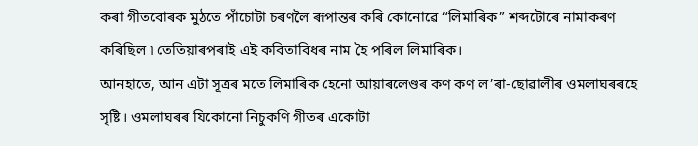কৰা গীতবোৰক মুঠতে পাঁচোটা চৰণলৈ ৰূপান্তৰ কৰি কোনোৱে “লিমাৰিক” শব্দটোৰে নামাকৰণ কৰিছিল ৷ তেতিয়াৰপৰাই এই কবিতাবিধৰ নাম হৈ পৰিল লিমাৰিক।
আনহাতে, আন এটা সূত্ৰৰ মতে লিমাৰিক হেনো আয়াৰলেণ্ডৰ কণ কণ ল’ৰা-ছোৱালীৰ ওমলাঘৰৰহে সৃষ্টি। ওমলাঘৰৰ যিকোনো নিচুকণি গীতৰ একোটা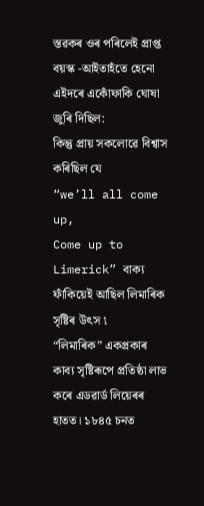স্তৱকৰ ওৰ পৰিলেই প্ৰাপ্ত বয়স্ক -আইতাহঁতে হেনো এইদৰে একোঁফাকি ঘোষা জুৰি দিছিল:
কিন্তু প্ৰায় সকলোৱে বিশ্বাস কৰিছিল যে
“we’ll all come up,
Come up to Limerick” বাক্য ফাঁকিয়েই আছিল লিমাৰিক সৃষ্টিৰ উৎস ৷
“লিমাৰিক” একপ্ৰকাৰ কাব্য সৃষ্টিৰূপে প্ৰতিষ্ঠা লাভ কৰে এডৱাৰ্ড লিয়েৰৰ হাতত। ১৮৪৫ চনত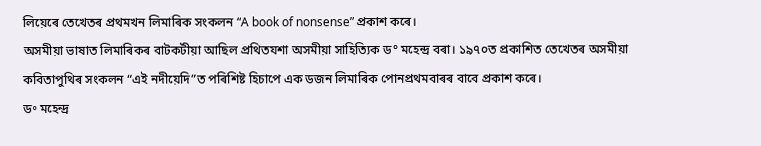লিয়েৰে তেখেতৰ প্ৰথমখন লিমাৰিক সংকলন “A book of nonsense” প্ৰকাশ কৰে।
অসমীয়া ভাষাত লিমাৰিকৰ বাটকটীয়া আছিল প্ৰথিতযশা অসমীয়া সাহিত্যিক ড° মহেন্দ্ৰ বৰা। ১৯৭০ত প্ৰকাশিত তেখেতৰ অসমীয়া কবিতাপুথিৰ সংকলন “এই নদীয়েদি”ত পৰিশিষ্ট হিচাপে এক ডজন লিমাৰিক পোনপ্ৰথমবাৰৰ বাবে প্ৰকাশ কৰে।
ড॰ মহেন্দ্ৰ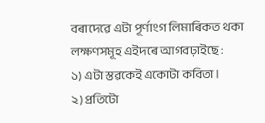বৰাদেৱে এটা পূৰ্ণাংগ লিমাৰিকত থকা লক্ষণসমূহ এইদৰে আগবঢ়াইছে :
১) এটা স্তৱকেই একোটা কবিতা।
২) প্ৰতিটো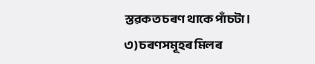স্তৱকত চৰণ থাকে পাঁচটা।
৩) চৰণসমূহৰ মিলৰ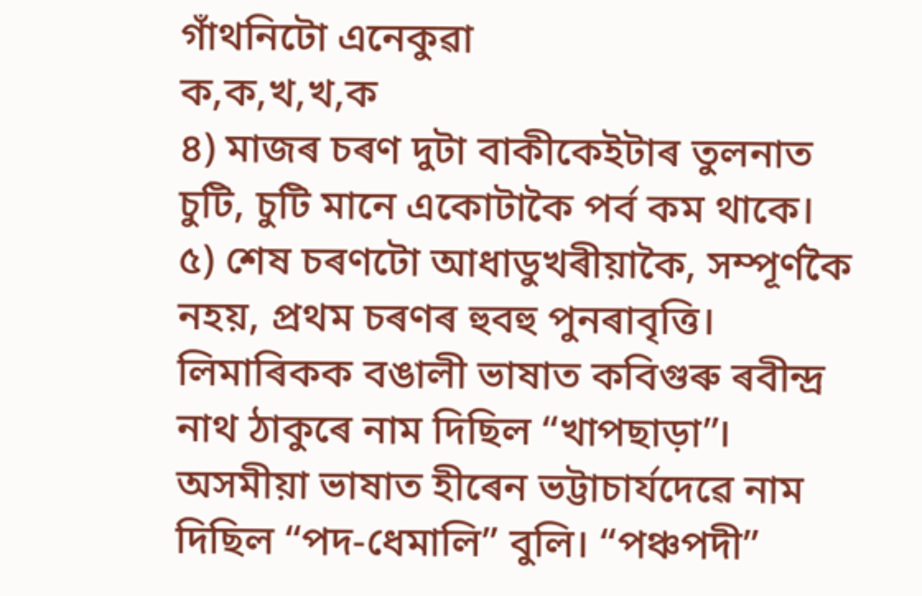গাঁথনিটো এনেকুৱা
ক,ক,খ,খ,ক
৪) মাজৰ চৰণ দুটা বাকীকেইটাৰ তুলনাত চুটি, চুটি মানে একোটাকৈ পৰ্ব কম থাকে।
৫) শেষ চৰণটো আধাডুখৰীয়াকৈ, সম্পূৰ্ণকৈ নহয়, প্ৰথম চৰণৰ হুবহু পুনৰাবৃত্তি।
লিমাৰিকক বঙালী ভাষাত কবিগুৰু ৰবীন্দ্ৰ নাথ ঠাকুৰে নাম দিছিল “খাপছাড়া”। অসমীয়া ভাষাত হীৰেন ভট্টাচাৰ্যদেৱে নাম দিছিল “পদ-ধেমালি” বুলি। “পঞ্চপদী”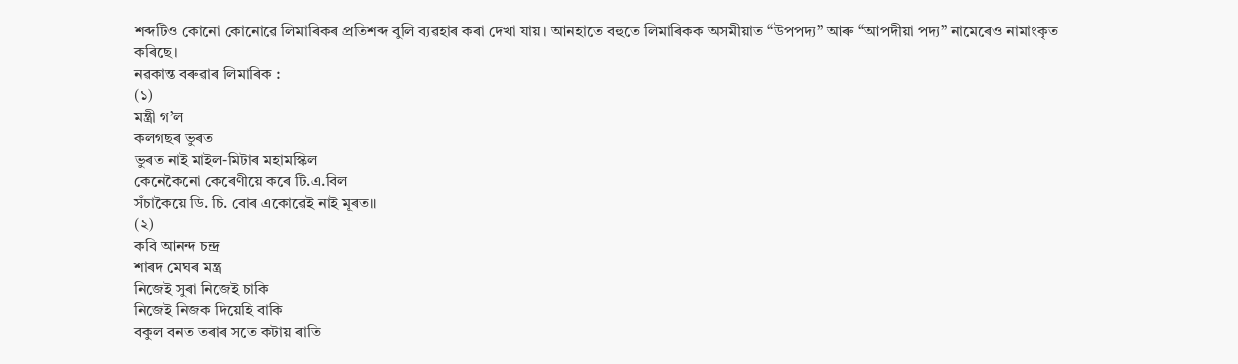শব্দটিও কোনো কোনোৱে লিমাৰিকৰ প্ৰতিশব্দ বুলি ব্যৱহাৰ কৰা দেখা যায়। আনহাতে বহুতে লিমাৰিকক অসমীয়াত “উপপদ্য” আৰু “আপদীয়া পদ্য” নামেৰেও নামাংকৃত কৰিছে।
নৱকান্ত বৰুৱাৰ লিমাৰিক :
(১)
মন্ত্ৰী গ’ল
কলগছৰ ভুৰত
ভুৰত নাই মাইল-মিটাৰ মহামস্কিল
কেনেকৈনো কেৰেণীয়ে কৰে টি.এ.বিল
সঁচাকৈয়ে ডি. চি. বোৰ একোৱেই নাই মূৰত॥
(২)
কবি আনন্দ চন্দ্ৰ
শাৰদ মেঘৰ মন্ত্ৰ
নিজেই সুৰা নিজেই চাকি
নিজেই নিজক দিয়েহি বাকি
বকুল বনত তৰাৰ সতে কটায় ৰাতি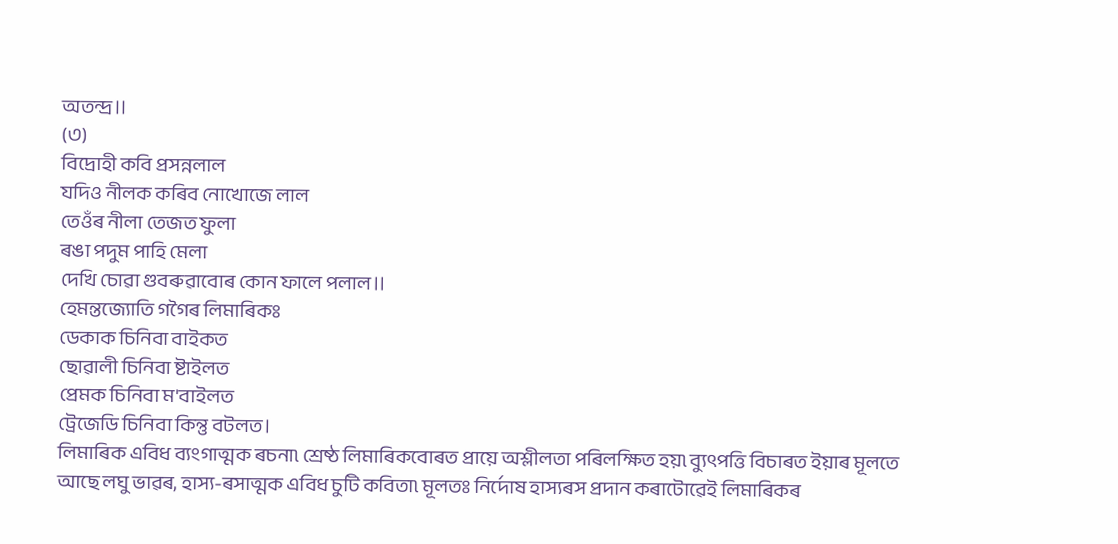অতন্দ্ৰ॥
(৩)
বিদ্ৰোহী কবি প্ৰসন্নলাল
যদিও নীলক কৰিব নোখোজে লাল
তেওঁৰ নীলা তেজত ফুলা
ৰঙা পদুম পাহি মেলা
দেখি চোৱা গুবৰুৱাবোৰ কোন ফালে পলাল॥
হেমন্তজ্যোতি গগৈৰ লিমাৰিকঃ
ডেকাক চিনিবা বাইকত
ছোৱালী চিনিবা ষ্টাইলত
প্ৰেমক চিনিবা ম'বাইলত
ট্ৰেজেডি চিনিবা কিন্তু বটলত।
লিমাৰিক এবিধ ব্যংগাত্মক ৰচনা৷ শ্ৰেষ্ঠ লিমাৰিকবোৰত প্ৰায়ে অশ্লীলতা পৰিলক্ষিত হয়৷ ব্যুৎপত্তি বিচাৰত ইয়াৰ মূলতে আছে লঘু ভাৱৰ, হাস্য-ৰসাত্মক এবিধ চুটি কবিতা৷ মূলতঃ নিৰ্দোষ হাস্যৰস প্ৰদান কৰাটোৱেই লিমাৰিকৰ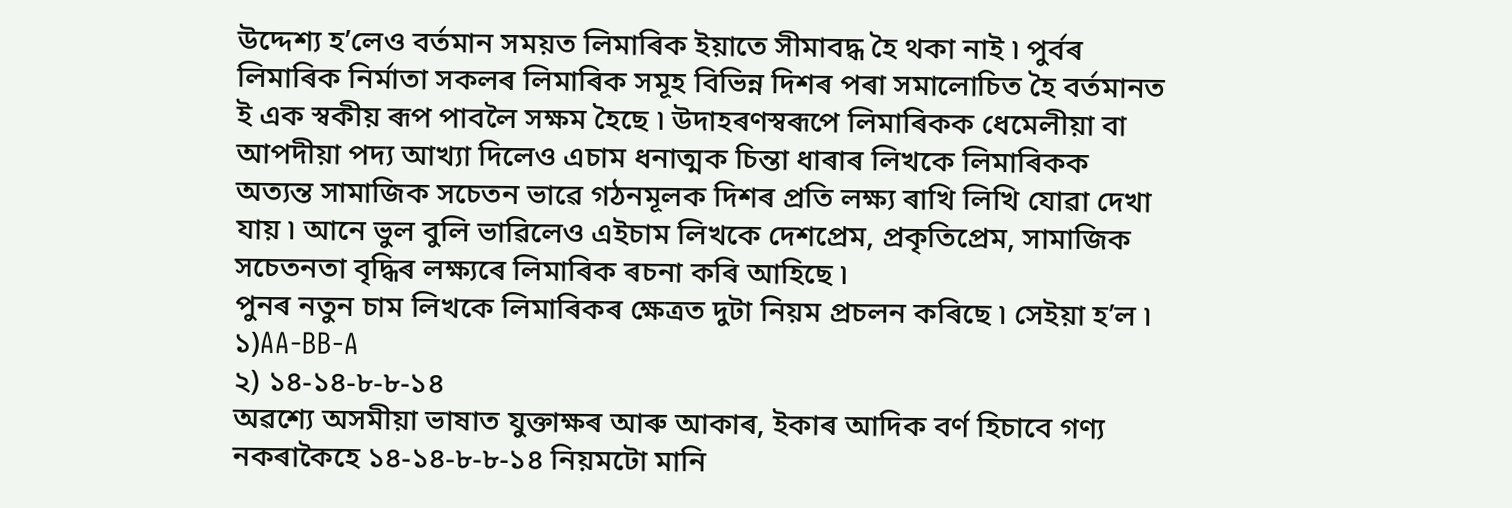উদ্দেশ্য হ’লেও বৰ্তমান সময়ত লিমাৰিক ইয়াতে সীমাবদ্ধ হৈ থকা নাই ৷ পুৰ্বৰ লিমাৰিক নিৰ্মাতা সকলৰ লিমাৰিক সমূহ বিভিন্ন দিশৰ পৰা সমালোচিত হৈ বৰ্তমানত ই এক স্বকীয় ৰূপ পাবলৈ সক্ষম হৈছে ৷ উদাহৰণস্বৰূপে লিমাৰিকক ধেমেলীয়া বা আপদীয়া পদ্য আখ্যা দিলেও এচাম ধনাত্মক চিন্তা ধাৰাৰ লিখকে লিমাৰিকক অত্যন্ত সামাজিক সচেতন ভাৱে গঠনমূলক দিশৰ প্ৰতি লক্ষ্য ৰাখি লিখি যোৱা দেখা যায় ৷ আনে ভুল বুলি ভাৱিলেও এইচাম লিখকে দেশপ্ৰেম, প্ৰকৃতিপ্ৰেম, সামাজিক সচেতনতা বৃদ্ধিৰ লক্ষ্যৰে লিমাৰিক ৰচনা কৰি আহিছে ৷
পুনৰ নতুন চাম লিখকে লিমাৰিকৰ ক্ষেত্ৰত দুটা নিয়ম প্ৰচলন কৰিছে ৷ সেইয়া হ’ল ৷ ১)AA-BB-A
২) ১৪-১৪-৮-৮-১৪
অৱশ্যে অসমীয়া ভাষাত যুক্তাক্ষৰ আৰু আকাৰ, ইকাৰ আদিক বৰ্ণ হিচাবে গণ্য নকৰাকৈহে ১৪-১৪-৮-৮-১৪ নিয়মটো মানি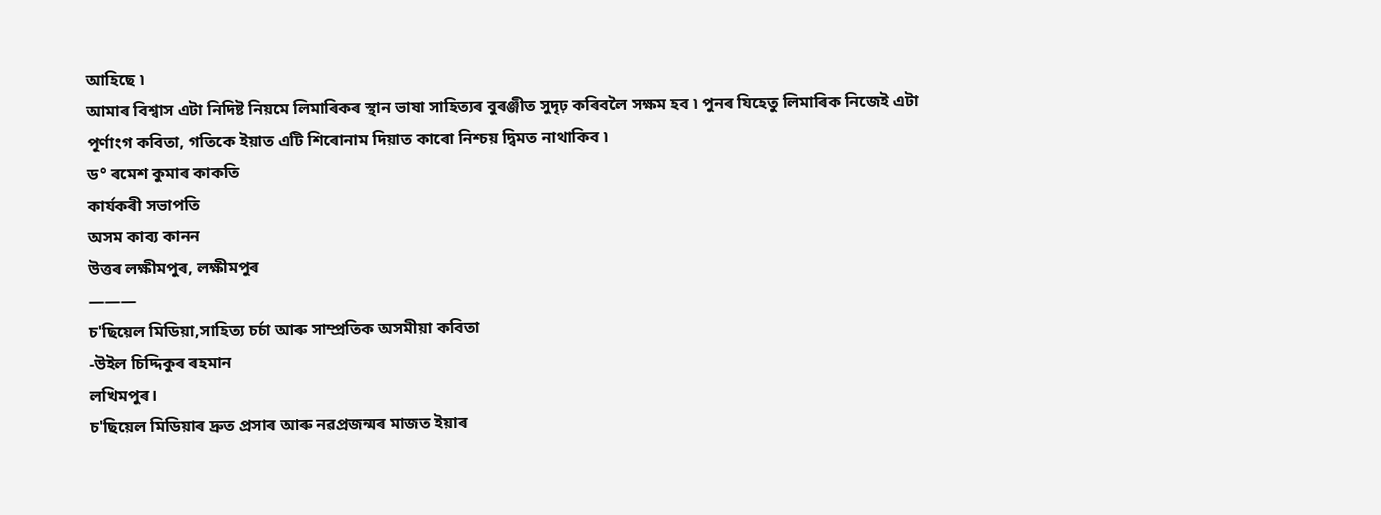আহিছে ৷
আমাৰ বিশ্বাস এটা নিদিষ্ট নিয়মে লিমাৰিকৰ স্থান ভাষা সাহিত্যৰ বুৰঞ্জীত সুদৃঢ় কৰিবলৈ সক্ষম হব ৷ পুনৰ যিহেতু লিমাৰিক নিজেই এটা পূৰ্ণাংগ কবিতা, গতিকে ইয়াত এটি শিৰোনাম দিয়াত কাৰো নিশ্চয় দ্বিমত নাথাকিব ৷
ড° ৰমেশ কুমাৰ কাকতি
কাৰ্যকৰী সভাপতি
অসম কাব্য কানন
উত্তৰ লক্ষীমপুৰ, লক্ষীমপুৰ
———
চ'ছিয়েল মিডিয়া,সাহিত্য চৰ্চা আৰু সাম্প্ৰতিক অসমীয়া কবিতা
-উইল চিদ্দিকুৰ ৰহমান
লখিমপুৰ।
চ'ছিয়েল মিডিয়াৰ দ্ৰুত প্ৰসাৰ আৰু নৱপ্ৰজন্মৰ মাজত ইয়াৰ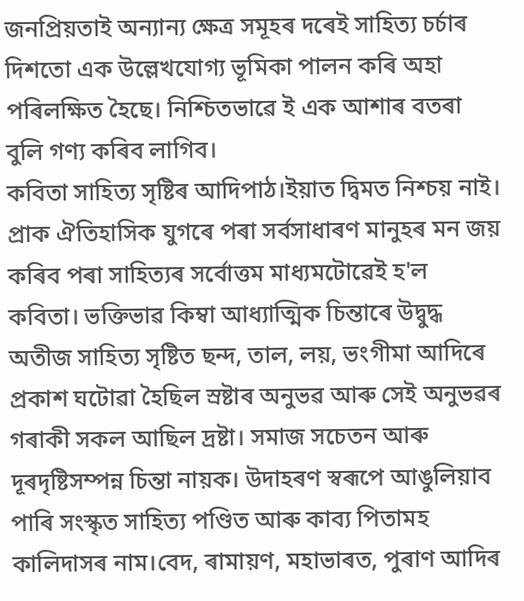জনপ্ৰিয়তাই অন্যান্য ক্ষেত্ৰ সমূহৰ দৰেই সাহিত্য চৰ্চাৰ দিশতো এক উল্লেখযোগ্য ভূমিকা পালন কৰি অহা পৰিলক্ষিত হৈছে। নিশ্চিতভাৱে ই এক আশাৰ বতৰা বুলি গণ্য কৰিব লাগিব।
কবিতা সাহিত্য সৃষ্টিৰ আদিপাঠ।ইয়াত দ্বিমত নিশ্চয় নাই। প্ৰাক ঐতিহাসিক যুগৰে পৰা সৰ্বসাধাৰণ মানুহৰ মন জয় কৰিব পৰা সাহিত্যৰ সৰ্বোত্তম মাধ্যমটোৱেই হ'ল কবিতা। ভক্তিভাৱ কিম্বা আধ্যাত্মিক চিন্তাৰে উদ্বুদ্ধ অতীজ সাহিত্য সৃষ্টিত ছন্দ, তাল, লয়, ভংগীমা আদিৰে প্ৰকাশ ঘটোৱা হৈছিল স্ৰষ্টাৰ অনুভৱ আৰু সেই অনুভৱৰ গৰাকী সকল আছিল দ্ৰষ্টা। সমাজ সচেতন আৰু দূৰদৃষ্টিসম্পন্ন চিন্তা নায়ক। উদাহৰণ স্বৰূপে আঙুলিয়াব পাৰি সংস্কৃত সাহিত্য পণ্ডিত আৰু কাব্য পিতামহ কালিদাসৰ নাম।বেদ, ৰামায়ণ, মহাভাৰত, পুৰাণ আদিৰ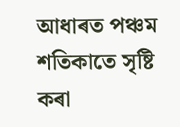আধাৰত পঞ্চম শতিকাতে সৃষ্টি কৰা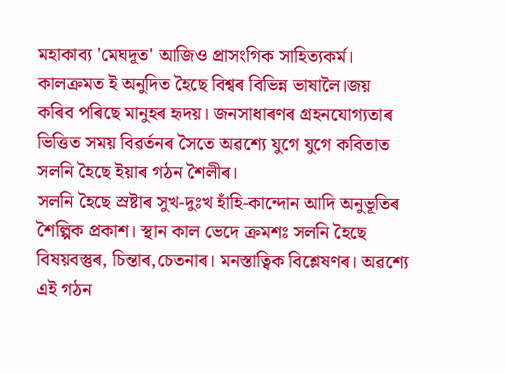মহাকাব্য 'মেঘদূত' আজিও প্ৰাসংগিক সাহিত্যকৰ্ম। কালক্ৰমত ই অনুদিত হৈছে বিশ্বৰ বিভিন্ন ভাষালৈ।জয় কৰিব পৰিছে মানুহৰ হৃদয়। জনসাধাৰণৰ গ্ৰহনযোগ্যতাৰ ভিত্তিত সময় বিৱৰ্তনৰ সৈতে অৱশ্যে যুগে যুগে কবিতাত সলনি হৈছে ইয়াৰ গঠন শৈলীৰ।
সলনি হৈছে স্ৰষ্টাৰ সুখ-দুঃখ হাঁহি-কান্দোন আদি অনুভূতিৰ শৈল্পিক প্ৰকাশ। স্থান কাল ভেদে ক্ৰমশঃ সলনি হৈছে বিষয়বস্তুৰ, চিন্তাৰ,চেতনাৰ। মনস্তাত্বিক বিশ্লেষণৰ। অৱশ্যে এই গঠন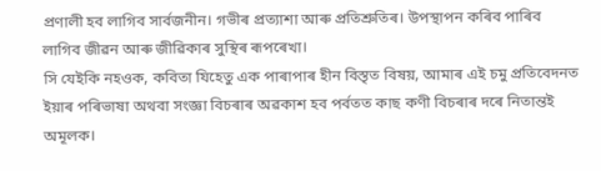প্ৰণালী হব লাগিব সাৰ্বজনীন। গভীৰ প্ৰত্যাশা আৰু প্ৰতিশ্ৰুতিৰ। উপস্থাপন কৰিব পাৰিব লাগিব জীৱন আৰু জীৱিকাৰ সুস্থিৰ ৰূপৰেখা।
সি যেইকি নহওক, কবিতা যিহেতু এক পাৰাপাৰ হীন বিস্তৃত বিষয়, আমাৰ এই চমু প্ৰতিবেদনত ইয়াৰ পৰিভাষা অথবা সংজ্ঞা বিচৰাৰ অৱকাশ হব পৰ্বতত কাছ কণী বিচৰাৰ দৰে নিতান্তই অমূলক।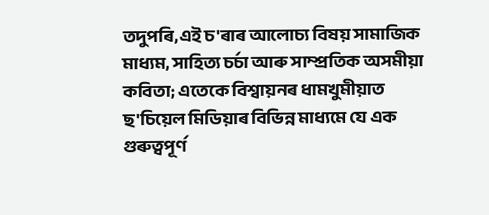তদুপৰি,এই চ'ৰাৰ আলোচ্য বিষয় সামাজিক মাধ্যম, সাহিত্য চৰ্চা আৰু সাম্প্ৰতিক অসমীয়া কবিতা; এতেকে বিশ্বায়নৰ ধামখুমীয়াত ছ'চিয়েল মিডিয়াৰ বিভিন্ন মাধ্যমে যে এক গুৰুত্বপূৰ্ণ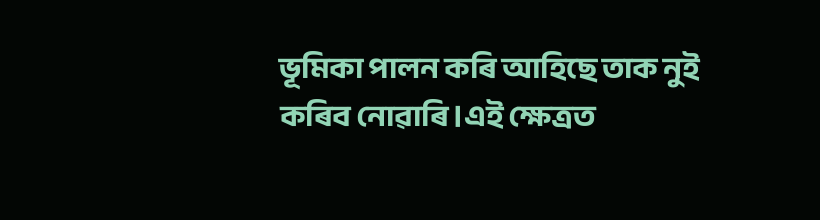ভূমিকা পালন কৰি আহিছে তাক নুই কৰিব নোৱাৰি।এই ক্ষেত্ৰত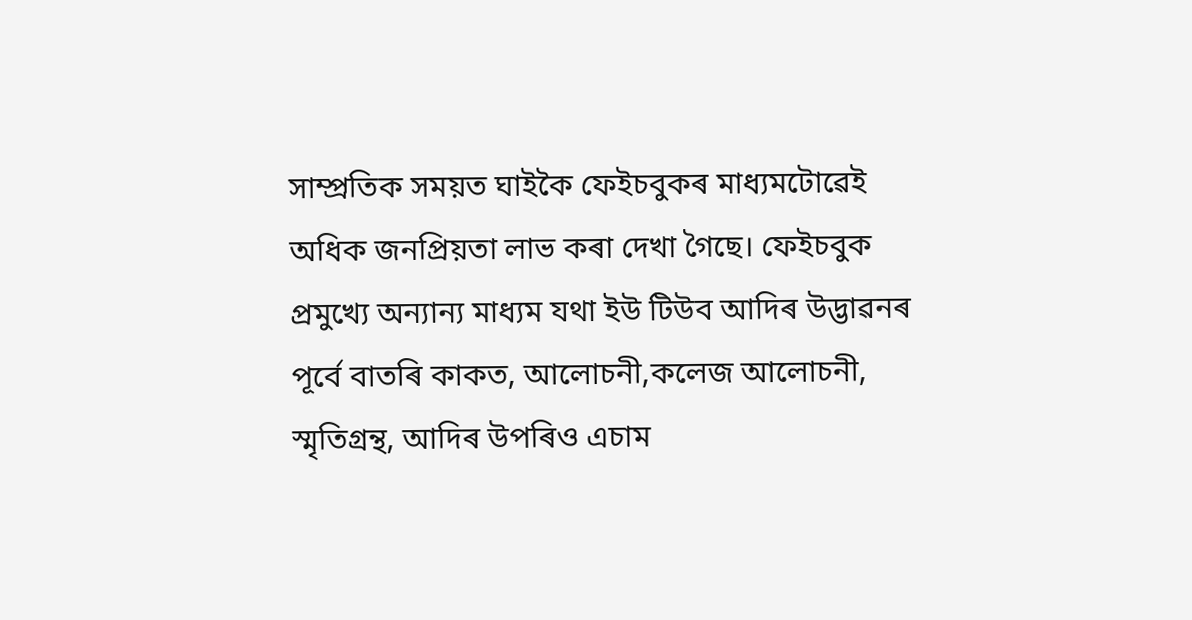সাম্প্ৰতিক সময়ত ঘাইকৈ ফেইচবুকৰ মাধ্যমটোৱেই অধিক জনপ্ৰিয়তা লাভ কৰা দেখা গৈছে। ফেইচবুক প্ৰমুখ্যে অন্যান্য মাধ্যম যথা ইউ টিউব আদিৰ উদ্ভাৱনৰ পূৰ্বে বাতৰি কাকত, আলোচনী,কলেজ আলোচনী, স্মৃতিগ্ৰন্থ, আদিৰ উপৰিও এচাম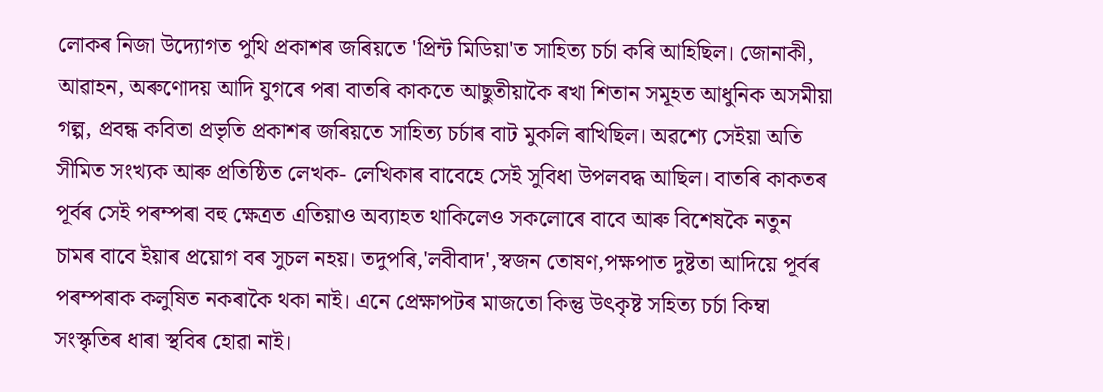লোকৰ নিজা উদ্যোগত পুথি প্ৰকাশৰ জৰিয়তে 'প্ৰিন্ট মিডিয়া'ত সাহিত্য চৰ্চা কৰি আহিছিল। জোনাকী, আৱাহন, অৰুণোদয় আদি যুগৰে পৰা বাতৰি কাকতে আছুতীয়াকৈ ৰখা শিতান সমূহত আধুনিক অসমীয়া গল্প, প্ৰবন্ধ কবিতা প্ৰভৃতি প্ৰকাশৰ জৰিয়তে সাহিত্য চৰ্চাৰ বাট মুকলি ৰাখিছিল। অৱশ্যে সেইয়া অতি সীমিত সংখ্যক আৰু প্ৰতিষ্ঠিত লেখক- লেখিকাৰ বাবেহে সেই সুবিধা উপলবদ্ধ আছিল। বাতৰি কাকতৰ পূৰ্বৰ সেই পৰম্পৰা বহু ক্ষেত্ৰত এতিয়াও অব্যাহত থাকিলেও সকলোৰে বাবে আৰু বিশেষকৈ নতুন চামৰ বাবে ইয়াৰ প্ৰয়োগ বৰ সুচল নহয়। তদুপৰি,'লবীবাদ',স্বজন তোষণ,পক্ষপাত দুষ্টতা আদিয়ে পূৰ্বৰ পৰম্পৰাক কলুষিত নকৰাকৈ থকা নাই। এনে প্ৰেক্ষাপটৰ মাজতো কিন্তু উৎকৃষ্ট সহিত্য চর্চা কিম্বা সংস্কৃতিৰ ধাৰা স্থবিৰ হোৱা নাই।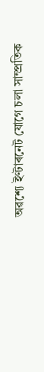অৱশ্যে ইণ্টাৰনেট যোগে চলা সাম্প্ৰতিক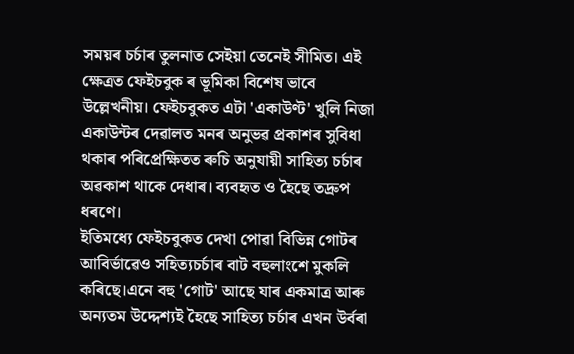সময়ৰ চৰ্চাৰ তুলনাত সেইয়া তেনেই সীমিত। এই ক্ষেত্ৰত ফেইচবুক ৰ ভূমিকা বিশেষ ভাবে উল্লেখনীয়। ফেইচবুকত এটা 'একাউণ্ট' খুলি নিজা একাউন্টৰ দেৱালত মনৰ অনুভৱ প্ৰকাশৰ সুবিধা থকাৰ পৰিপ্ৰেক্ষিতত ৰুচি অনুযায়ী সাহিত্য চৰ্চাৰ অৱকাশ থাকে দেধাৰ। ব্যবহৃত ও হৈছে তদ্রুপ ধৰণে।
ইতিমধ্যে ফেইচবুকত দেখা পোৱা বিভিন্ন গোটৰ আবিৰ্ভাৱেও সহিত্যচর্চাৰ বাট বহুলাংশে মুকলি কৰিছে।এনে বহু 'গোট' আছে যাৰ একমাত্ৰ আৰু অন্যতম উদ্দেশ্যই হৈছে সাহিত্য চৰ্চাৰ এখন উৰ্বৰা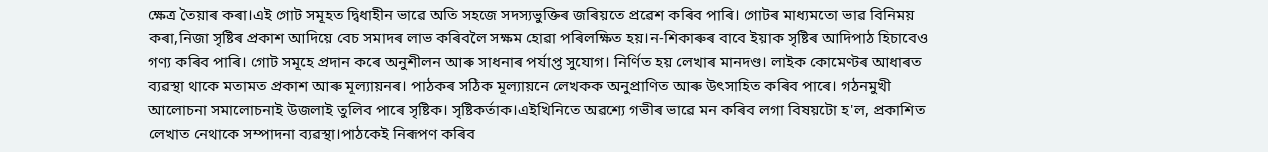ক্ষেত্ৰ তৈয়াৰ কৰা।এই গোট সমূহত দ্বিধাহীন ভাৱে অতি সহজে সদস্যভুক্তিৰ জৰিয়তে প্ৰৱেশ কৰিব পাৰি। গোটৰ মাধ্যমতো ভাৱ বিনিময় কৰা,নিজা সৃষ্টিৰ প্ৰকাশ আদিয়ে বেচ সমাদৰ লাভ কৰিবলৈ সক্ষম হোৱা পৰিলক্ষিত হয়।ন-শিকাৰুৰ বাবে ইয়াক সৃষ্টিৰ আদিপাঠ হিচাবেও গণ্য কৰিব পাৰি। গোট সমূহে প্ৰদান কৰে অনুশীলন আৰু সাধনাৰ পৰ্যাপ্ত সুযোগ। নিৰ্ণিত হয় লেখাৰ মানদণ্ড। লাইক কোমেণ্টৰ আধাৰত ব্যৱস্থা থাকে মতামত প্ৰকাশ আৰু মূল্যায়নৰ। পাঠকৰ সঠিক মূল্যায়নে লেখকক অনুপ্ৰাণিত আৰু উৎসাহিত কৰিব পাৰে। গঠনমুখী আলোচনা সমালোচনাই উজলাই তুলিব পাৰে সৃষ্টিক। সৃষ্টিকৰ্তাক।এইখিনিতে অৱশ্যে গভীৰ ভাৱে মন কৰিব লগা বিষয়টো হ'ল, প্ৰকাশিত লেখাত নেথাকে সম্পাদনা ব্যৱস্থা।পাঠকেই নিৰূপণ কৰিব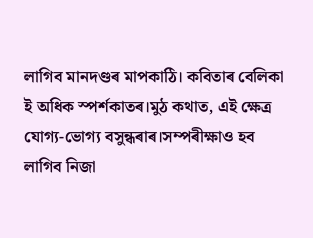লাগিব মানদণ্ডৰ মাপকাঠি। কবিতাৰ বেলিকা ই অধিক স্পৰ্শকাতৰ।মুঠ কথাত, এই ক্ষেত্ৰ যোগ্য-ভোগ্য বসুন্ধৰাৰ।সম্পৰীক্ষাও হব লাগিব নিজা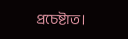প্ৰচেষ্টাত।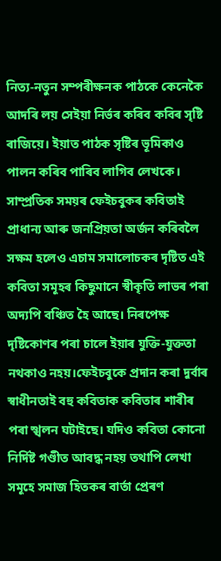নিত্য-নতুন সম্পৰীক্ষনক পাঠকে কেনেকৈ আদৰি লয় সেইয়া নিৰ্ভৰ কৰিব কবিৰ সৃষ্টি ৰাজিয়ে। ইয়াত পাঠক সৃষ্টিৰ ভূমিকাও পালন কৰিব পাৰিব লাগিব লেখকে।
সাম্প্ৰতিক সময়ৰ ফেইচবুকৰ কবিতাই প্ৰাধান্য আৰু জনপ্ৰিয়তা অৰ্জন কৰিবলৈ সক্ষম হলেও এচাম সমালোচকৰ দৃষ্টিত এই কবিতা সমূহৰ কিছুমানে স্বীকৃতি লাভৰ পৰা অদ্যপি বঞ্চিত হৈ আছে। নিৰপেক্ষ দৃষ্টিকোণৰ পৰা চালে ইয়াৰ যুক্তি-যুক্ততা নথকাও নহয়।ফেইচবুকে প্ৰদান কৰা দুৰ্বাৰ স্বাধীনতাই বহু কবিতাক কবিতাৰ শাৰীৰ পৰা স্খলন ঘটাইছে। যদিও কবিতা কোনো নিৰ্দিষ্ট গণ্ডীত আবদ্ধ নহয় তথাপি লেখা সমূহে সমাজ হিতকৰ বাৰ্তা প্ৰেৰণ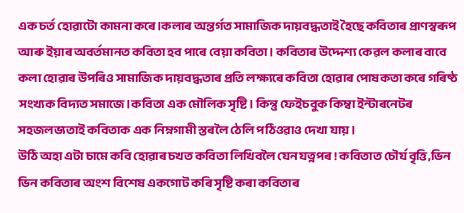এক চৰ্ত হোৱাটো কামনা কৰে।কলাৰ অন্তৰ্গত সামাজিক দায়বদ্ধতাই হৈছে কবিতাৰ প্ৰাণস্বৰূপ আৰু ইয়াৰ অবৰ্তমানত কবিতা হব পাৰে বেয়া কবিতা। কবিতাৰ উদ্দেশ্য কেৱল কলাৰ বাবে কলা হোৱাৰ উপৰিও সামাজিক দায়বদ্ধতাৰ প্ৰতি লক্ষ্যৰে কবিতা হোৱাৰ পোষকতা কৰে গৰিষ্ঠ সংখ্যক বিদ্যত সমাজে।কবিতা এক মৌলিক সৃষ্টি। কিন্তু ফেইচবুক কিম্বা ইন্টাৰনেটৰ সহজলভ্যতাই কবিতাক এক নিম্নগামী স্তৰলৈ ঠেলি পঠিওৱাও দেখা যায়।
উঠি অহা এটা চামে কবি হোৱাৰ চখত কবিতা লিখিবলৈ যেন যত্নপৰ ! কবিতাত চৌৰ্য বৃত্তি,ভিন ভিন কবিতাৰ অংশ বিশেষ একগোট কৰি সৃষ্টি কৰা কবিতাৰ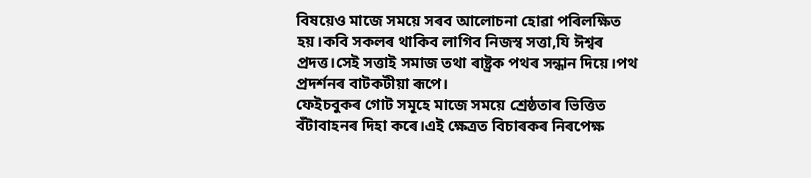বিষয়েও মাজে সময়ে সৰব আলোচনা হোৱা পৰিলক্ষিত হয়।কবি সকলৰ থাকিব লাগিব নিজস্ব সত্তা,যি ঈশ্বৰ প্ৰদত্ত।সেই সত্তাই সমাজ তথা ৰাষ্ট্ৰক পথৰ সন্ধান দিয়ে।পথ প্ৰদৰ্শনৰ বাটকটীয়া ৰূপে।
ফেইচবুকৰ গোট সমূহে মাজে সময়ে শ্ৰেষ্ঠতাৰ ভিত্তিত বঁটাবাহনৰ দিহা কৰে।এই ক্ষেত্ৰত বিচাৰকৰ নিৰপেক্ষ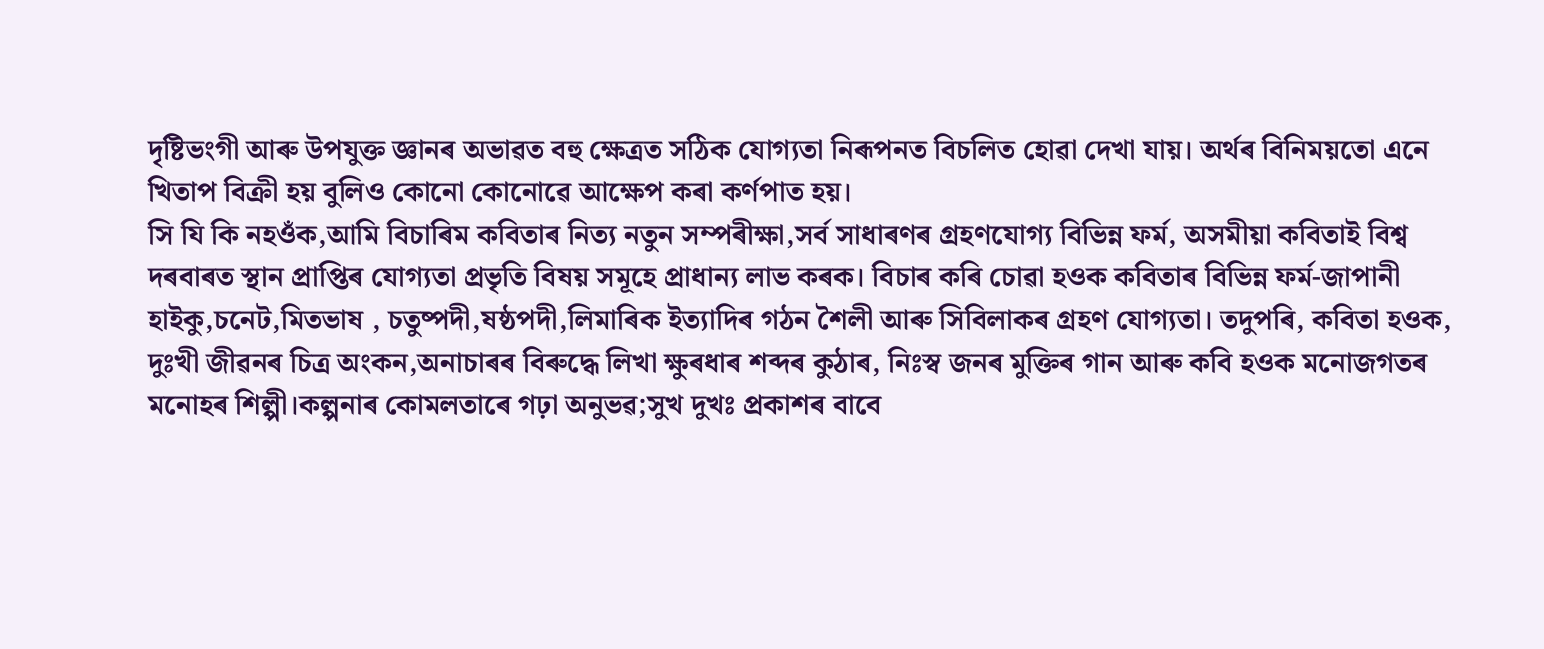দৃষ্টিভংগী আৰু উপযুক্ত জ্ঞানৰ অভাৱত বহু ক্ষেত্ৰত সঠিক যোগ্যতা নিৰূপনত বিচলিত হোৱা দেখা যায়। অৰ্থৰ বিনিময়তো এনে খিতাপ বিক্ৰী হয় বুলিও কোনো কোনোৱে আক্ষেপ কৰা কৰ্ণপাত হয়।
সি যি কি নহওঁক,আমি বিচাৰিম কবিতাৰ নিত্য নতুন সম্পৰীক্ষা,সৰ্ব সাধাৰণৰ গ্রহণযোগ্য বিভিন্ন ফৰ্ম, অসমীয়া কবিতাই বিশ্ব দৰবাৰত স্থান প্ৰাপ্তিৰ যোগ্যতা প্ৰভৃতি বিষয় সমূহে প্ৰাধান্য লাভ কৰক। বিচাৰ কৰি চোৱা হওক কবিতাৰ বিভিন্ন ফৰ্ম-জাপানী হাইকু,চনেট,মিতভাষ , চতুষ্পদী,ষষ্ঠপদী,লিমাৰিক ইত্যাদিৰ গঠন শৈলী আৰু সিবিলাকৰ গ্ৰহণ যোগ্যতা। তদুপৰি, কবিতা হওক, দুঃখী জীৱনৰ চিত্ৰ অংকন,অনাচাৰৰ বিৰুদ্ধে লিখা ক্ষুৰধাৰ শব্দৰ কুঠাৰ, নিঃস্ব জনৰ মুক্তিৰ গান আৰু কবি হওক মনোজগতৰ মনোহৰ শিল্পী।কল্পনাৰ কোমলতাৰে গঢ়া অনুভৱ;সুখ দুখঃ প্ৰকাশৰ বাবে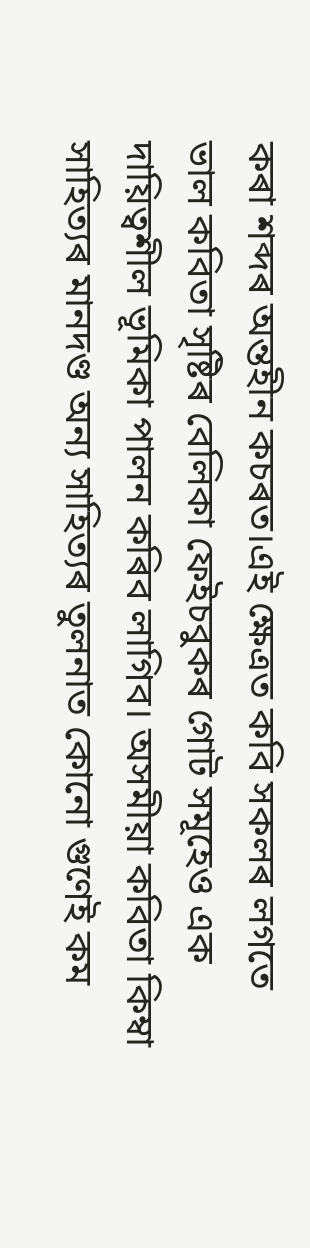কৰা শব্দৰ অন্তহীন কচৰত।এই ক্ষেত্ৰত কবি সকলৰ লগতে ভাল কবিতা সৃষ্টিৰ বেলিকা ফেইচবুকৰ গোট সমূহেও এক দায়িত্বশীল ভূমিকা পালন কৰিব লাগিব। অসমীয়া কবিতা কিম্বা সাহিত্যৰ মানদণ্ড অন্য সাহিত্যৰ তুলনাত কোনো গুণেই কম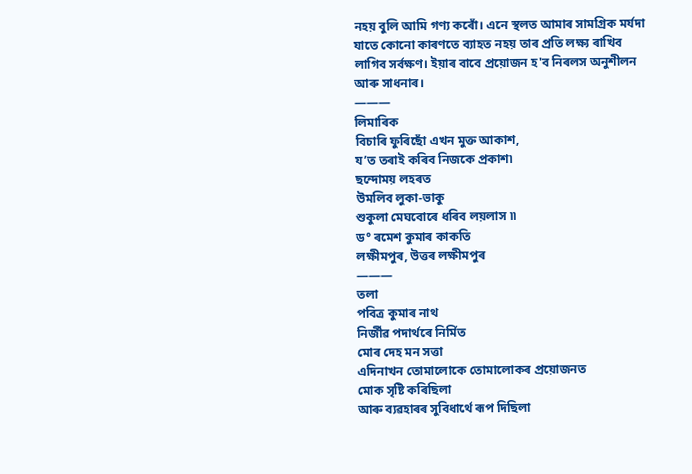নহয় বুলি আমি গণ্য কৰোঁ। এনে স্থলত আমাৰ সামগ্ৰিক মৰ্যদা যাতে কোনো কাৰণতে ব্যাহত নহয় তাৰ প্ৰতি লক্ষ্য ৰাখিব লাগিব সৰ্বক্ষণ। ইয়াৰ বাবে প্ৰয়োজন হ'ব নিৰলস অনুশীলন আৰু সাধনাৰ।
———
লিমাৰিক
বিচাৰি ফুৰিছোঁ এখন মুক্ত আকাশ,
য’ত তৰাই কৰিব নিজকে প্ৰকাশ৷
ছন্দোময় লহৰত
উমলিব লুকা-ভাকু
শুকুলা মেঘবোৰে ধৰিব লয়লাস ৷৷
ড° ৰমেশ কুমাৰ কাকতি
লক্ষীমপুৰ, উত্তৰ লক্ষীমপুৰ
———
তলা
পবিত্র কুমাৰ নাথ
নিৰ্জীৱ পদাৰ্থৰে নিৰ্মিত
মোৰ দেহ মন সত্তা
এদিনাখন তোমালোকে তোমালোকৰ প্ৰয়োজনত
মোক সৃষ্টি কৰিছিলা
আৰু ব্যৱহাৰৰ সুবিধাৰ্থে ৰূপ দিছিলা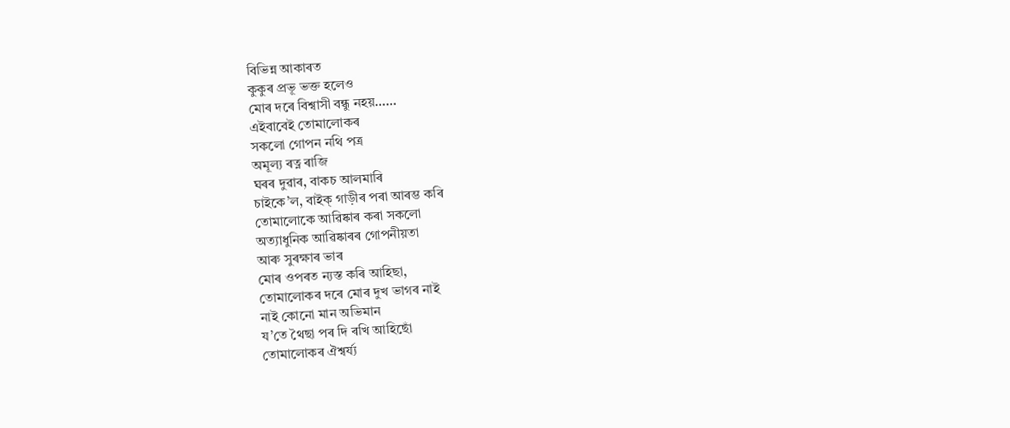বিভিন্ন আকাৰত
কুকুৰ প্ৰভূ ভক্ত হলেও
মোৰ দৰে বিশ্বাসী বন্ধু নহয়……
এইবাবেই তোমালোকৰ
সকলো গোপন নথি পত্ৰ
অমূল্য ৰত্ন ৰাজি
ঘৰৰ দুৱাৰ, বাকচ আলমাৰি
চাইকে’ল, বাইক্ গাড়ীৰ পৰা আৰম্ভ কৰি
তোমালোকে আৱিষ্কাৰ কৰা সকলো
অত্যাধুনিক আৱিষ্কাৰৰ গোপনীয়তা
আৰু সুৰক্ষাৰ ভাৰ
মোৰ ওপৰত ন্যস্ত কৰি আহিছা,
তোমালোকৰ দৰে মোৰ দুখ ভাগৰ নাই
নাই কোনো মান অভিমান
য’তে থৈছা পৰ দি ৰখি আহিছোঁ
তোমালোকৰ ঐশ্বৰ্য্য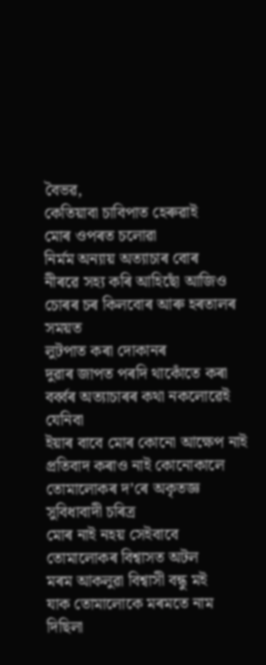বৈভৱ,
কেতিয়াবা চাবিপাত হেৰুৱাই
মোৰ ওপৰত চলোৱা
নিৰ্মম অন্যায় অত্যাচাৰ বোৰ
নীৰৱে সহ্য কৰি আহিছোঁ আজিও
চোৰৰ চৰ কিলবোৰ আৰু হৰতালৰ সময়ত
লুটপাত কৰা দোকানৰ
দুৱাৰ জাপত পৰদি থাকোঁতে কৰা
বৰ্ব্বৰ অত্যাচাৰৰ কথা নকলোৱেই যেনিবা
ইয়াৰ বাবে মোৰ কোনো আক্ষেপ নাই
প্ৰতিবাদ কৰাও নাই কোনোকালে
তোমালোকৰ দ’ৰে অকৃতজ্ঞ
সুবিধাবাদী চৰিত্ৰ
মোৰ নাই নহয় সেইবাবে
তোমালোকৰ বিশ্বাসত অটল
মৰম আকলুৱা বিশ্বাসী বন্ধু মই
যাক তোমালোকে মৰমতে নাম দিছিলা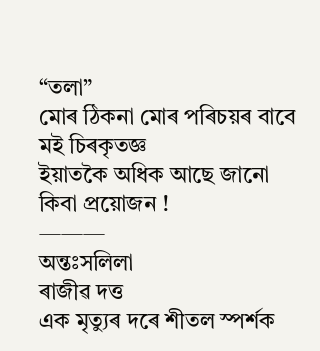“তলা”
মোৰ ঠিকনা মোৰ পৰিচয়ৰ বাবে
মই চিৰকৃতজ্ঞ
ইয়াতকৈ অধিক আছে জানো
কিবা প্ৰয়োজন !
———
অন্তঃসলিলা
ৰাজীৱ দত্ত
এক মৃত্যুৰ দৰে শীতল স্পৰ্শক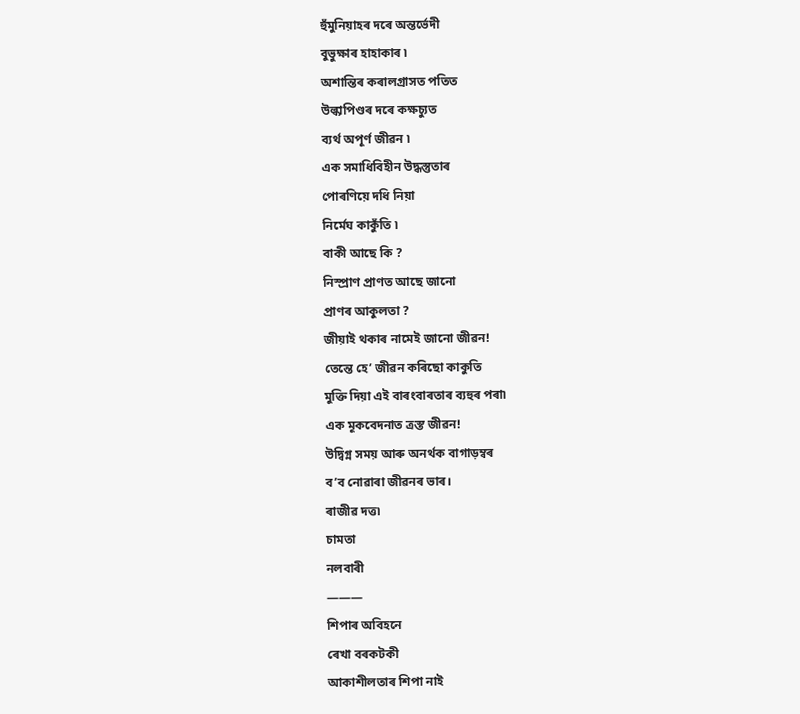হুঁমুনিয়াহৰ দৰে অন্তৰ্ভেদী
বুভুক্ষাৰ হাহাকাৰ ৷
অশান্তিৰ কৰালগ্ৰাসত পতিত
উল্কাপিণ্ডৰ দৰে কক্ষচ্যুত
ব্যৰ্থ অপূৰ্ণ জীৱন ৷
এক সমাধিবিহীন উদ্ধস্তুতাৰ
পোৰণিয়ে দধি নিয়া
নিৰ্মেঘ কাকুঁতি ৷
বাকী আছে কি ?
নিস্প্ৰাণ প্ৰাণত আছে জানো
প্ৰাণৰ আকুলতা ?
জীয়াই থকাৰ নামেই জানো জীৱন!
তেন্তে হে’ জীৱন কৰিছো কাকুতি
মুক্তি দিয়া এই বাৰংবাৰতাৰ ব্যহুৰ পৰা৷
এক মূকবেদনাত ত্ৰস্ত জীৱন!
উদ্বিগ্ন সময় আৰু অনৰ্থক বাগাড়ম্বৰ
ব’ব নোৱাৰা জীৱনৰ ভাৰ।
ৰাজীৱ দত্ত৷
চামতা
নলবাৰী
———
শিপাৰ অবিহনে
ৰেখা বৰকটকী
আকাশীলতাৰ শিপা নাই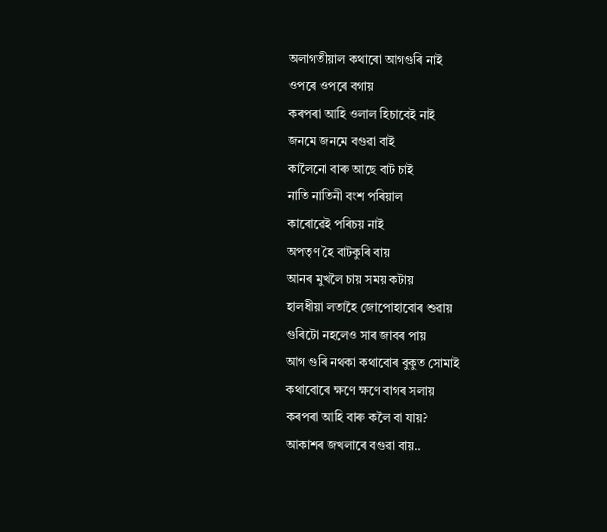অলাগতীয়াল কথাৰো আগগুৰি নাই
ওপৰে ওপৰে বগায়
কৰপৰা আহি ওলাল হিচাবেই নাই
জনমে জনমে বগুৱা বাই
কালৈনো বাৰু আছে বাট চাই
নাতি নাতিনী বংশ পৰিয়াল
কাৰোৱেই পৰিচয় নাই
অপতৃণ হৈ বাটকুৰি বায়
আনৰ মুখলৈ চায় সময় কটায়
হালধীয়া লতাহৈ জোপোহাবোৰ শুৱায়
গুৰিটো নহলেও সাৰ জাবৰ পায়
আগ গুৰি নথকা কথাবোৰ বুকুত সোমাই
কথাবোৰে ক্ষণে ক্ষণে বাগৰ সলায়
কৰপৰা আহি বাৰু কলৈ বা যায়?
আকাশৰ জখলাৰে বগুৱা বায়..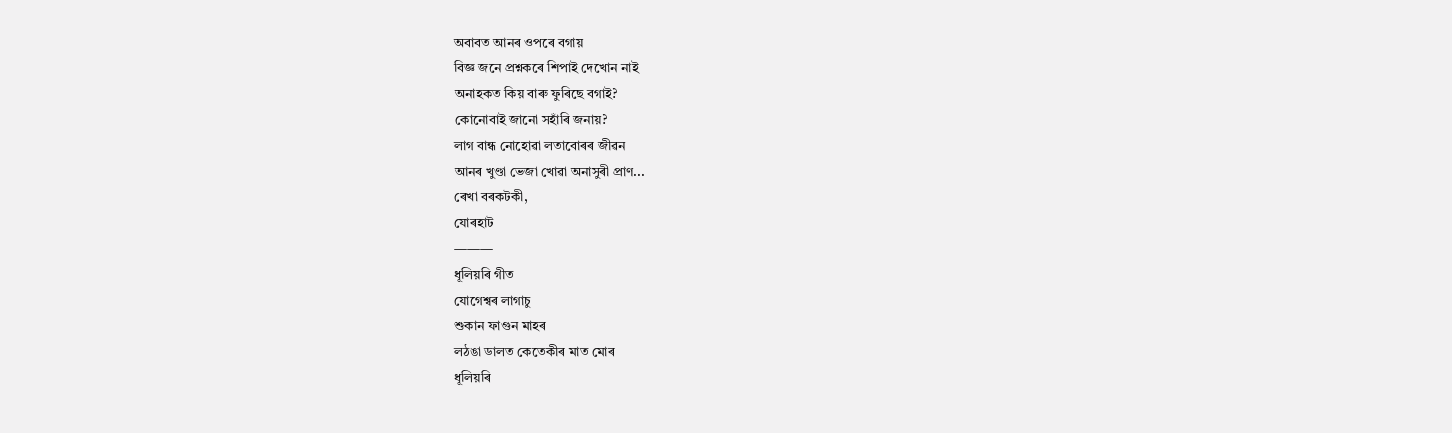অবাবত আনৰ ওপৰে বগায়
বিজ্ঞ জনে প্ৰশ্নকৰে শিপাই দেখোন নাই
অনাহকত কিয় বাৰু ফুৰিছে বগাই?
কোনোবাই জানো সহাঁৰি জনায়?
লাগ বান্ধ নোহোৱা লতাবোৰৰ জীৱন
আনৰ খুণ্ডা ভেজা খোৱা অনাসুৰী প্ৰাণ...
ৰেখা বৰকটকী,
যোৰহাট
———
ধূলিয়ৰি গীত
যোগেশ্বৰ লাগাচু
শুকান ফাগুন মাহৰ
লঠঙা ডালত কেতেকীৰ মাত মোৰ
ধূলিয়ৰি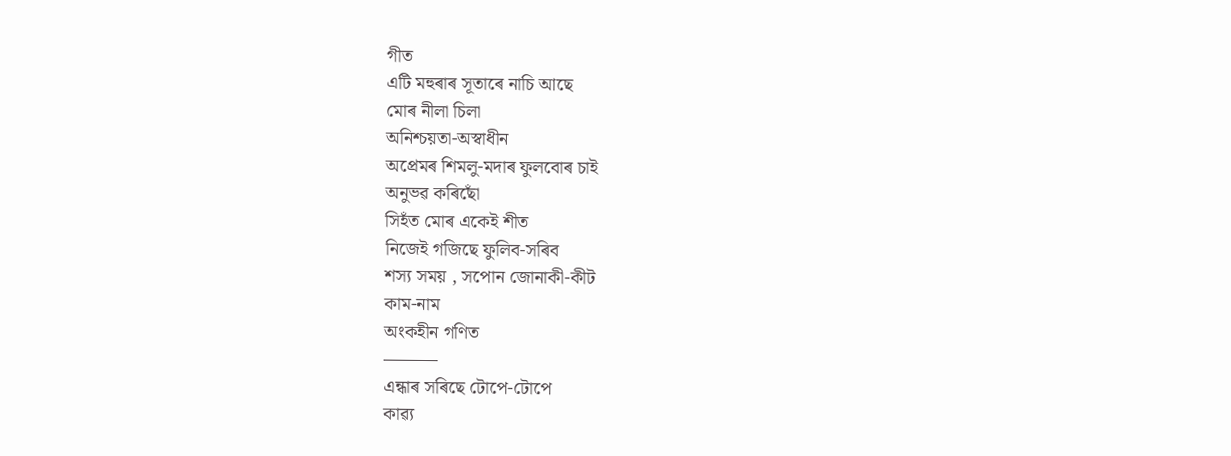গীত
এটি মহুৰাৰ সূতাৰে নাচি আছে
মোৰ নীলা চিলা
অনিশ্চয়তা-অস্বাধীন
অপ্ৰেমৰ শিমলু-মদাৰ ফুলবোৰ চাই
অনুভৱ কৰিছোঁ
সিহঁত মোৰ একেই শীত
নিজেই গজিছে ফুলিব-সৰিব
শস্য সময় , সপোন জোনাকী-কীট
কাম-নাম
অংকহীন গণিত
———
এন্ধাৰ সৰিছে টোপে-টোপে
কাৱ্য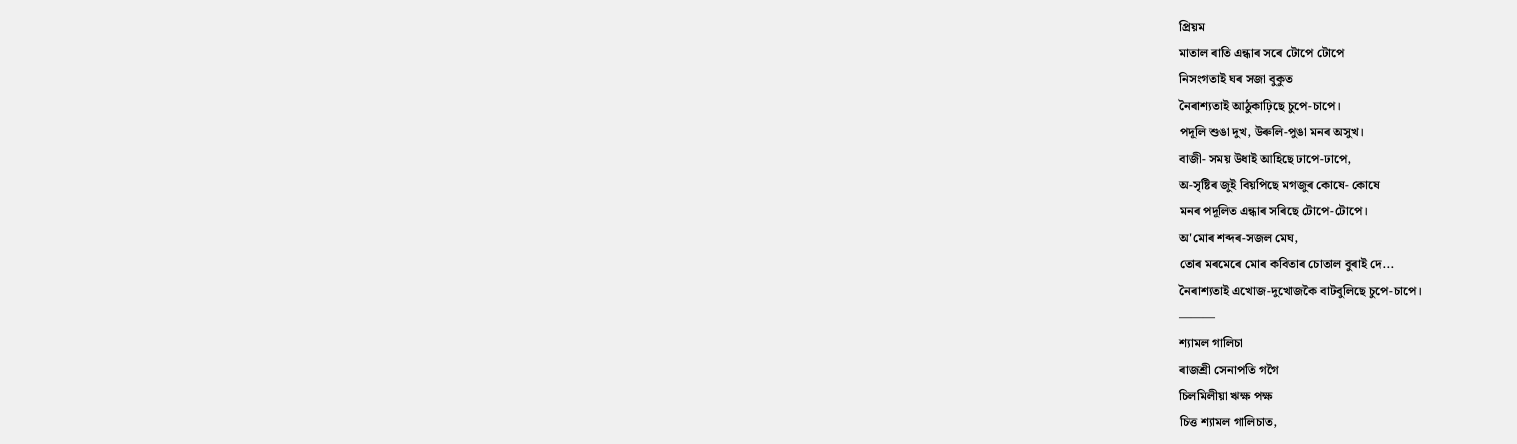প্ৰিয়ম
মাতাল ৰাতি এন্ধাৰ সৰে টোপে টোপে
নিসংগতাই ঘৰ সজা বুকুত
নৈৰাশ্যতাই আঠুকাঢ়িছে চুপে-চাপে।
পদূলি শুঙা দুখ, উৰুলি-পুঙা মনৰ অসুখ।
বাজী- সময় উধাই আহিছে ঢাপে-ঢাপে,
অ-সৃষ্টিৰ জুই বিয়পিছে মগজুৰ কোষে- কোষে
মনৰ পদূলিত এন্ধাৰ সৰিছে টোপে-টোপে।
অ'মোৰ শব্দৰ-সজল মেঘ,
তোৰ মৰমেৰে মোৰ কবিতাৰ চোতাল বুৰাই দে...
নৈৰাশ্যতাই এখোজ-দুখোজকৈ বাটবুলিছে চুপে-চাপে।
———
শ্যামল গালিচা
ৰাজশ্ৰী সেনাপতি গগৈ
চিলমিলীয়া ঋক্ষ পক্ষ
চিত্ত শ্যামল গালিচাত,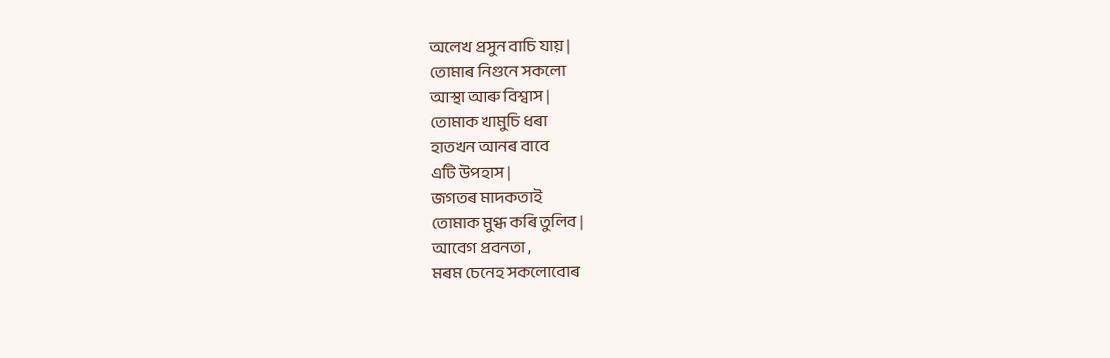অলেখ প্ৰসুন বাচি যায় |
তোমাৰ নিগুনে সকলো
আস্থা আৰু বিশ্বাস |
তোমাক খামুচি ধৰা
হাতখন আনৰ বাবে
এটি উপহাস |
জগতৰ মাদকতাই
তোমাক মুগ্ধ কৰি তুলিব |
আবেগ প্ৰবনতা ,
মৰম চেনেহ সকলোবোৰ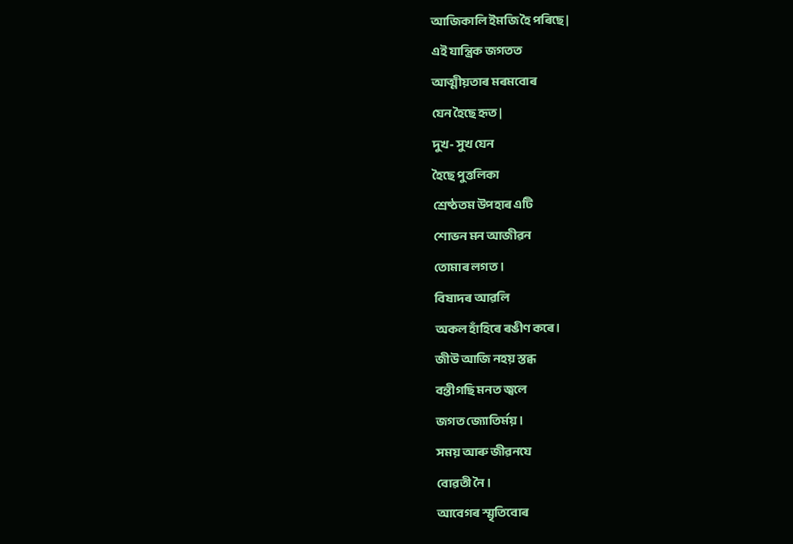আজিকালি ইমজি হৈ পৰিছে|
এই যান্ত্ৰিক জগতত
আত্মীয়তাৰ মৰমবোৰ
যেন হৈছে হৃত |
দুখ- সুখ যেন
হৈছে পুত্তলিকা
শ্ৰেষ্ঠতম উপহাৰ এটি
শোভন মন আজীৱন
তোমাৰ লগত ।
বিষাদৰ আৱলি
অকল হাঁহিৰে ৰঙীণ কৰে।
জীউ আজি নহয় স্তব্ধ
বন্তীগছি মনত জ্বলে
জগত জ্যোতিৰ্ময় ।
সময় আৰু জীৱনযে
বোৱতী নৈ ।
আবেগৰ স্মৃতিবোৰ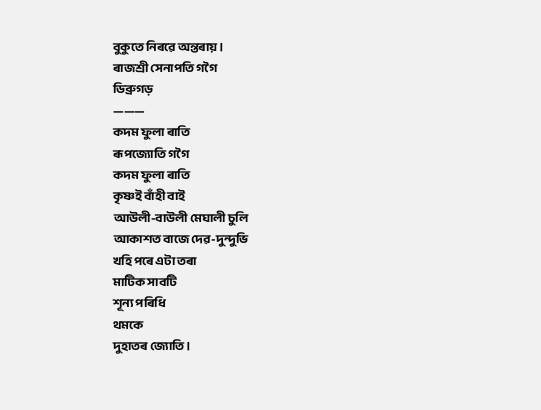বুকুতে নিৰৱে অন্তৰায় ।
ৰাজশ্ৰী সেনাপতি গগৈ
ডিব্ৰুগড়
———
কদম ফুলা ৰাতি
ৰূপজ্যোতি গগৈ
কদম ফুলা ৰাতি
কৃষ্ণই বাঁহী বাই
আউলী-বাউলী মেঘালী চুলি
আকাশত বাজে দেৱ-দুন্দুভি
খহি পৰে এটা তৰা
মাটিক সাবটি
শূন্য পৰিধি
থমকে
দুহাতৰ জ্যোতি।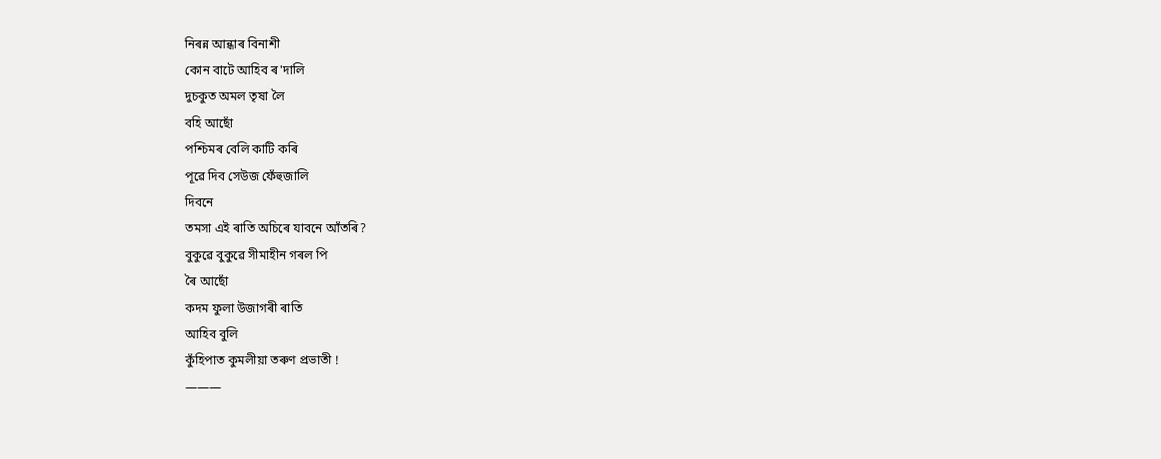নিৰন্ন আন্ধাৰ বিনাশী
কোন বাটে আহিব ৰ'দালি
দুচকুত অমল তৃষা লৈ
বহি আছোঁ
পশ্চিমৰ বেলি কাটি কৰি
পূৱে দিব সেউজ ফেঁহুজালি
দিবনে
তমসা এই ৰাতি অচিৰে যাবনে আঁতৰি?
বুকুৱে বুকুৱে সীমাহীন গৰল পি
ৰৈ আছোঁ
কদম ফুলা উজাগৰী ৰাতি
আহিব বুলি
কুঁহিপাত কুমলীয়া তৰুণ প্ৰভাতী !
———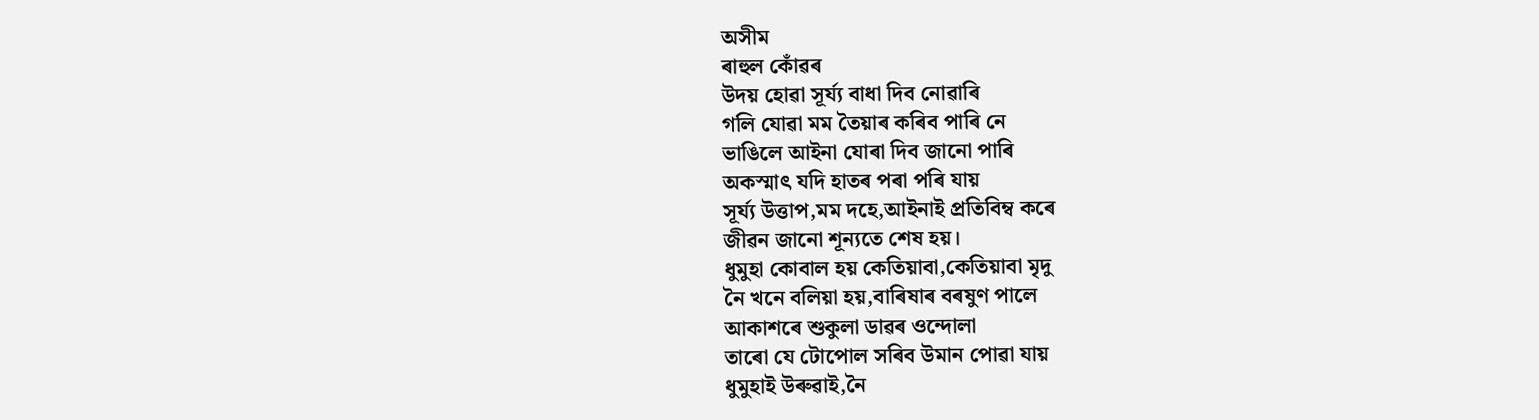অসীম
ৰাহুল কোঁৱৰ
উদয় হোৱা সূৰ্য্য বাধা দিব নোৱাৰি
গলি যোৱা মম তৈয়াৰ কৰিব পাৰি নে
ভাঙিলে আইনা যোৰা দিব জানো পাৰি
অকস্মাৎ যদি হাতৰ পৰা পৰি যায়
সূৰ্য্য উত্তাপ,মম দহে,আইনাই প্ৰতিবিম্ব কৰে
জীৱন জানো শূন্যতে শেষ হয়।
ধুমুহা কোবাল হয় কেতিয়াবা,কেতিয়াবা মৃদু
নৈ খনে বলিয়া হয়,বাৰিষাৰ বৰষুণ পালে
আকাশৰে শুকুলা ডাৱৰ ওন্দোলা
তাৰো যে টোপোল সৰিব উমান পোৱা যায়
ধুমুহাই উৰুৱাই,নৈ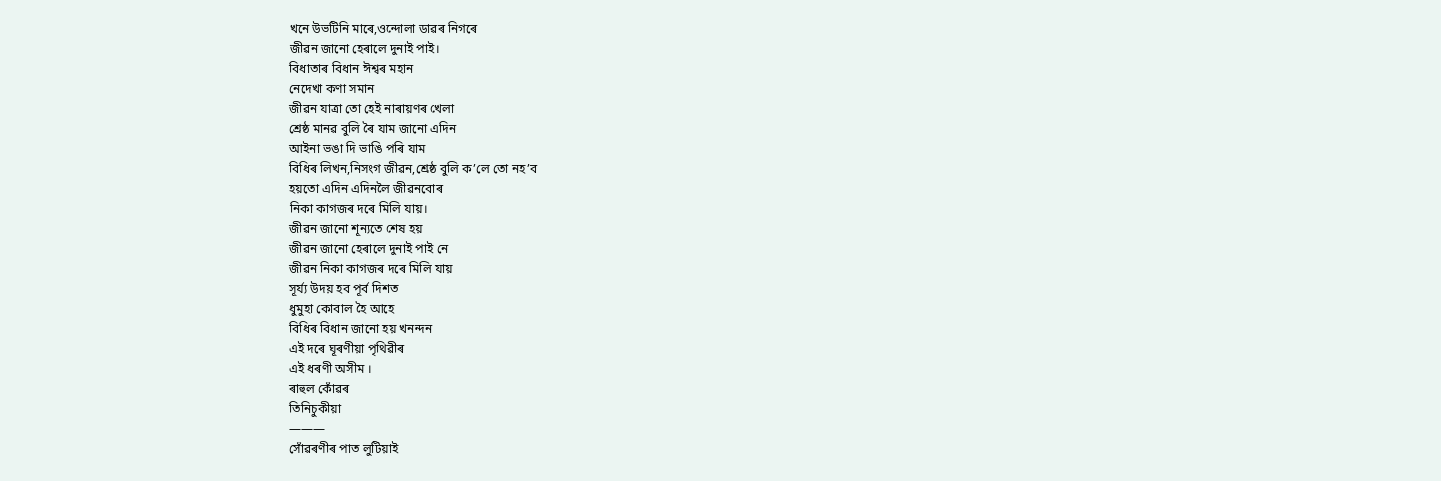খনে উভটিনি মাৰে,ওন্দোলা ডাৱৰ নিগৰে
জীৱন জানো হেৰালে দুনাই পাই।
বিধাতাৰ বিধান ঈশ্বৰ মহান
নেদেখা কণা সমান
জীৱন যাত্ৰা তো হেই নাৰায়ণৰ খেলা
শ্ৰেষ্ঠ মানৱ বুলি ৰৈ যাম জানো এদিন
আইনা ভঙা দি ভাঙি পৰি যাম
বিধিৰ লিখন,নিসংগ জীৱন,শ্ৰেষ্ঠ বুলি ক’লে তো নহ’ব
হয়তো এদিন এদিনলৈ জীৱনবোৰ
নিকা কাগজৰ দৰে মিলি যায়।
জীৱন জানো শূন্যতে শেষ হয়
জীৱন জানো হেৰালে দুনাই পাই নে
জীৱন নিকা কাগজৰ দৰে মিলি যায়
সূৰ্য্য উদয় হব পূৰ্ব দিশত
ধুমুহা কোবাল হৈ আহে
বিধিৰ বিধান জানো হয় খনন্দন
এই দৰে ঘূৰণীয়া পৃথিৱীৰ
এই ধৰণী অসীম ।
ৰাহুল কোঁৱৰ
তিনিচুকীয়া
———
সোঁৱৰণীৰ পাত লুটিয়াই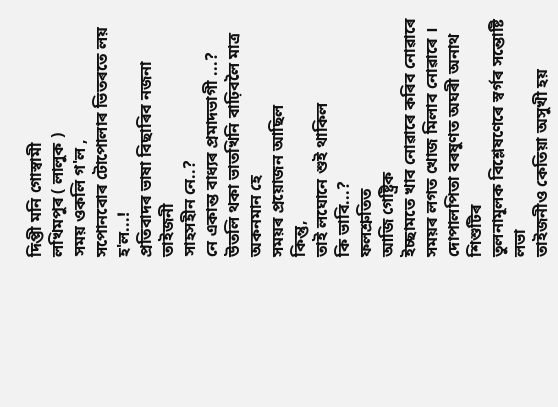দিপ্তী মনি গোস্বামী
লখিমপুৰ ( লালুক )
সময় ওকলি গ'ল ,
সপোনবোৰ টোপোলাৰ ভিতৰতে লয় হ'ল...!
প্ৰতিবাদৰ ভাষা বিছাৰিব নজনা তাইজনী
সাহসহীন নে..?
নে একান্ত বাধ্যৰ প্ৰমাদভাগী ...?
উতলি থকা ভাতখিনি বাঢ়িবলৈ মাত্ৰ অকনমান হে
সময়ৰ প্ৰয়োজন আছিল
কিন্তু,
তাই লঘোনে শুই থাকিল
কি ভাবি...?
ফলশ্ৰুতিত
আজি গেষ্ট্ৰিক
ইচ্ছামতে খাব নোৱাৰে কৰিব নোৱাৰে
সময়ৰ লগত খোজ মিলাব নোৱাৰে ।
দোপালপিতা বৰষুণত অঘৰী অনাথ শিশুটিৰ
তুলনামূলক বিশ্লেষণেৰে স্বৰ্গৰ সন্তোষ্টি লভা
তাইজনীও কেতিয়া অসুখী হয়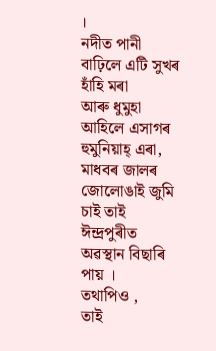।
নদীত পানী বাঢ়িলে এটি সুখৰ হাঁহি মৰা
আৰু ধুমুহা আহিলে এসাগৰ হুমুনিয়াহ্ এৰা,
মাধবৰ জালৰ জোলোঙাই জুমি চাই তাই
ঈন্দ্ৰপুৰীত অৱস্থান বিছাৰি পায় ।
তথাপিও ,
তাই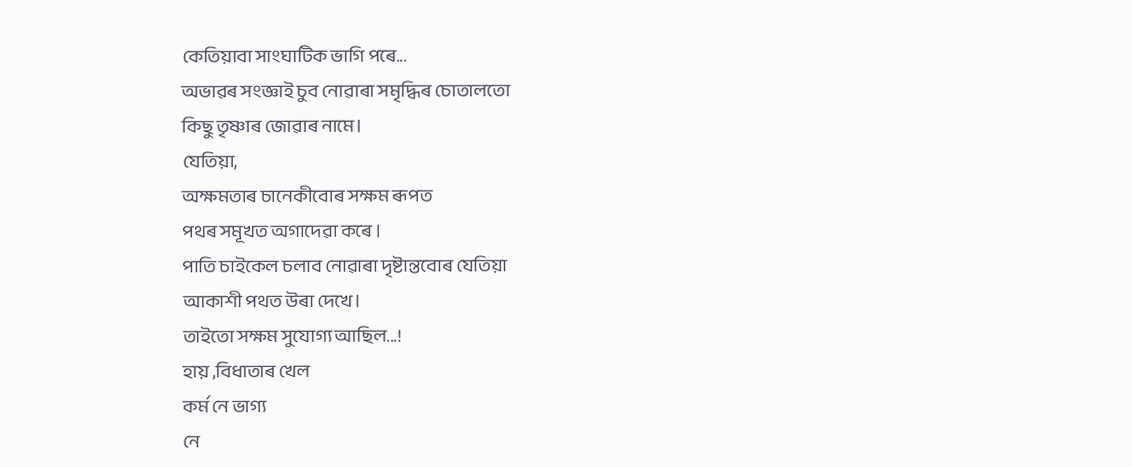কেতিয়াবা সাংঘাটিক ভাগি পৰে...
অভাৱৰ সংজ্ঞাই চুব নোৱাৰা সমৃদ্ধিৰ চোতালতো
কিছু তৃষ্ণাৰ জোৱাৰ নামে।
যেতিয়া,
অক্ষমতাৰ চানেকীবোৰ সক্ষম ৰূপত
পথৰ সমূখত অগাদেৱা কৰে ।
পাতি চাইকেল চলাব নোৱাৰা দৃষ্টান্তবোৰ যেতিয়া
আকাশী পথত উৰা দেখে।
তাইতো সক্ষম সুযোগ্য আছিল...!
হায় ,বিধাতাৰ খেল
কৰ্ম নে ভাগ্য
নে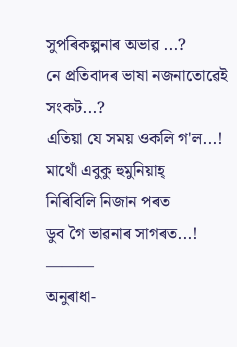সুপৰিকল্পনাৰ অভাৱ ...?
নে প্ৰতিবাদৰ ভাষা নজনাতোৱেই সংকট...?
এতিয়া যে সময় ওকলি গ'ল...!
মাথোঁ এবুকু হুমুনিয়াহ্
নিৰিবিলি নিজান পৰত
ডুব গৈ ভাৱনাৰ সাগৰত...!
———
অনুৰাধা-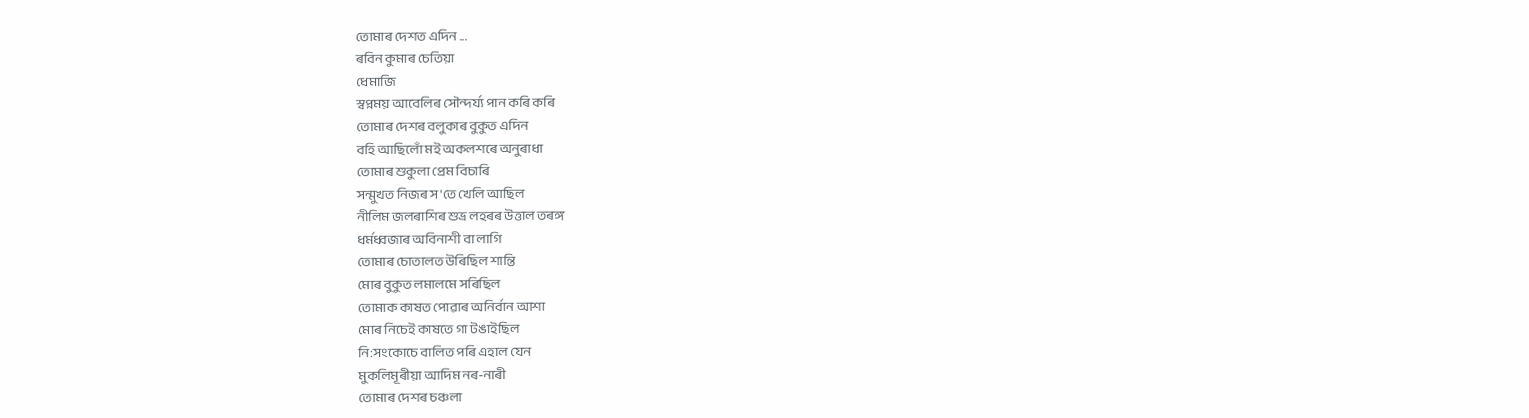তোমাৰ দেশত এদিন ...
ৰবিন কুমাৰ চেতিয়া
ধেমাজি
স্বপ্নময় আবেলিৰ সৌন্দৰ্য্য পান কৰি কৰি
তোমাৰ দেশৰ বলুকাৰ বুকুত এদিন
বহি আছিলোঁ মই অকলশৰে অনুৰাধা
তোমাৰ শুকুলা প্ৰেম বিচাৰি
সন্মুখত নিজৰ স'তে খেলি আছিল
নীলিম জলৰাশিৰ শুভ্ৰ লহৰৰ উত্তাল তৰঙ্গ
ধৰ্মধ্বজাৰ অবিনাশী বা লাগি
তোমাৰ চোতালত উৰিছিল শান্তি
মোৰ বুকুত লমালমে সৰিছিল
তোমাক কাষত পোৱাৰ অনিৰ্বান আশা
মোৰ নিচেই কাষতে গা টঙাইছিল
নি:সংকোচে বালিত পৰি এহাল যেন
মুকলিমূৰীয়া আদিম নৰ-নাৰী
তোমাৰ দেশৰ চঞ্চলা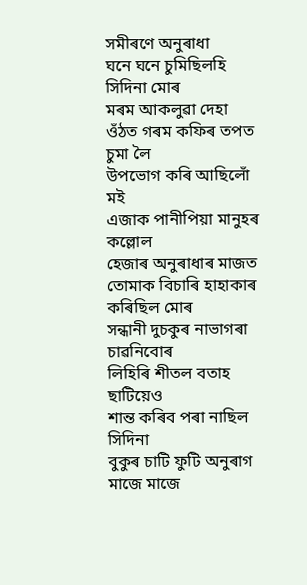সমীৰণে অনুৰাধা
ঘনে ঘনে চুমিছিলহি সিদিনা মোৰ
মৰম আকলুৱা দেহা
ওঁঠত গৰম কফিৰ তপত চুমা লৈ
উপভোগ কৰি আছিলোঁ মই
এজাক পানীপিয়া মানুহৰ কল্লোল
হেজাৰ অনুৰাধাৰ মাজত
তোমাক বিচাৰি হাহাকাৰ কৰিছিল মোৰ
সন্ধানী দুচকুৰ নাভাগৰা চাৱনিবোৰ
লিহিৰি শীতল বতাহ ছাটিয়েও
শান্ত কৰিব পৰা নাছিল সিদিনা
বুকুৰ চাটি ফুটি অনুৰাগ
মাজে মাজে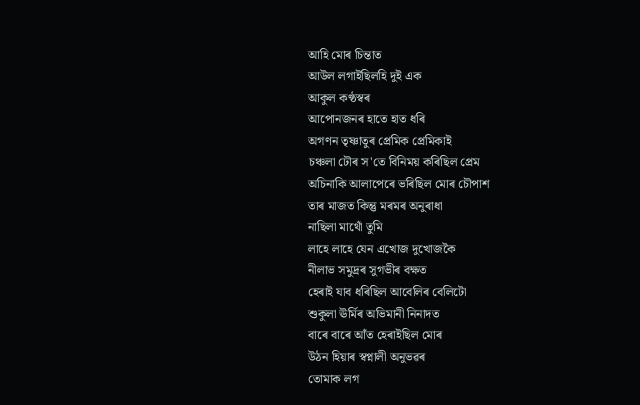আহি মোৰ চিন্তাত
আউল লগাইছিলহি দুই এক
আকুল কণ্ঠস্বৰ
আপোনজনৰ হাতে হাত ধৰি
অগণন তৃষ্ণাতুৰ প্ৰেমিক প্ৰেমিকাই
চঞ্চলা ঢৌৰ স'তে বিনিময় কৰিছিল প্ৰেম
অচিনাকি আলাপেৰে ভৰিছিল মোৰ চৌপাশ
তাৰ মাজত কিন্তু মৰমৰ অনুৰাধা
নাছিলা মাথোঁ তুমি
লাহে লাহে যেন এখোজ দুখোজকৈ
নীলাভ সমুদ্ৰৰ সুগভীৰ বক্ষত
হেৰাই যাব ধৰিছিল আবেলিৰ বেলিটো
শুকুলা ঊৰ্মিৰ অভিমানী নিনাদত
বাৰে বাৰে আঁত হেৰাইছিল মোৰ
উঠন হিয়াৰ স্বপ্নালী অনুভৱৰ
তোমাক লগ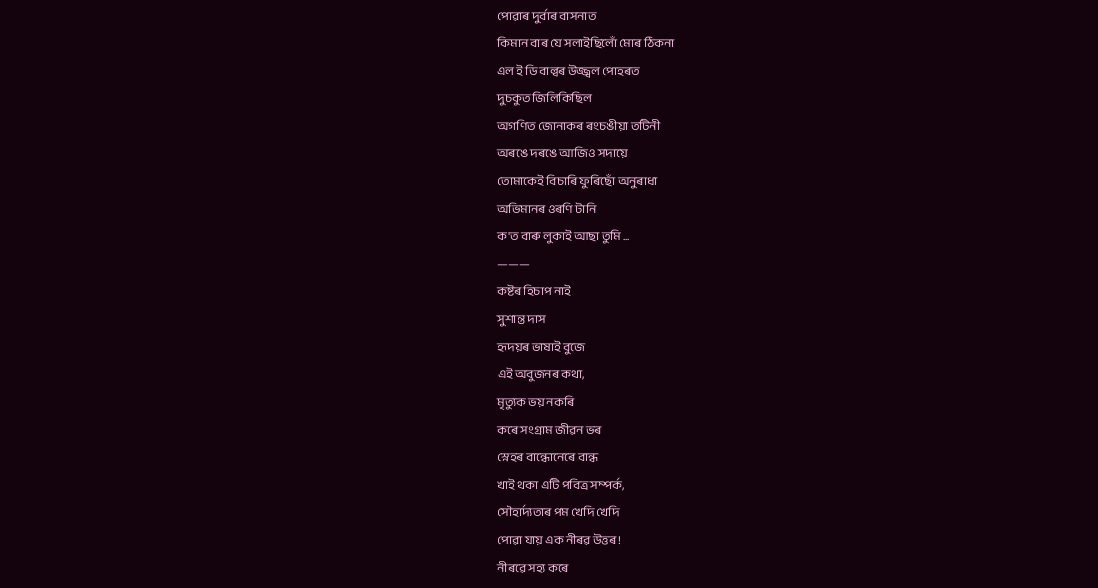পোৱাৰ দুৰ্বাৰ বাসনাত
কিমান বাৰ যে সলাইছিলোঁ মোৰ ঠিকনা
এল ই ডি বাল্বৰ উজ্জ্বল পোহৰত
দুচকুত জিলিকিছিল
অগণিত জোনাকৰ ৰংচঙীয়া তটিনী
অৰঙে দৰঙে আজিও সদায়ে
তোমাকেই বিচাৰি ফুৰিছোঁ অনুৰাধা
অভিমানৰ ওৰণি টানি
ক'ত বাৰু লুকাই আছা তুমি ...
———
কষ্টৰ হিচাপ নাই
সুশান্ত দাস
হৃদয়ৰ ভাষাই বুজে
এই অবুজনৰ কথা,
মৃত্যুক ভয় নকৰি
কৰে সংগ্ৰাম জীৱন ভৰ
স্নেহৰ বান্ধোনেৰে বান্ধ
খাই থকা এটি পবিত্ৰ সম্পৰ্ক,
সৌহাৰ্দ্যতাৰ পম খেদি খেদি
পোৱা যায় এক নীৰৱ উত্তৰ !
নীৰৱে সহ্য কৰে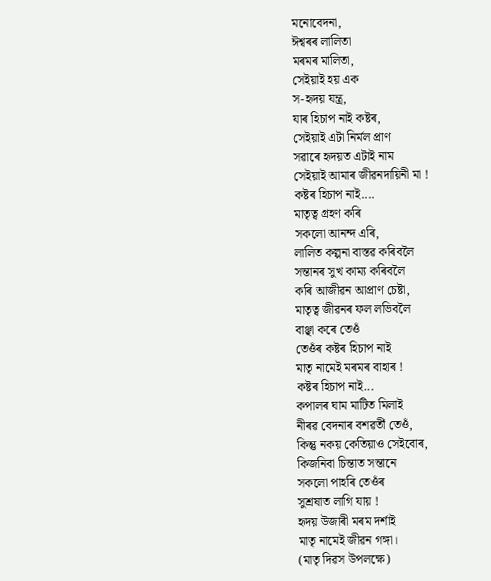মনোবেদনা,
ঈশ্বৰৰ লালিতা
মৰমৰ মালিতা,
সেইয়াই হয় এক
স-হৃদয় যন্ত্ৰ,
যাৰ হিচাপ নাই কষ্টৰ,
সেইয়াই এটা নিৰ্মল প্ৰাণ
সৱাৰে হৃদয়ত এটাই নাম
সেইয়াই আমাৰ জীৱনদায়িনী মা !
কষ্টৰ হিচাপ নাই....
মাতৃত্ব গ্ৰহণ কৰি
সকলো আনন্দ এৰি,
লালিত কল্পনা বাস্তৱ কৰিবলৈ
সন্তানৰ সুখ কাম্য কৰিবলৈ
কৰি আজীৱন আপ্রাণ চেষ্টা,
মাতৃত্ব জীৱনৰ ফল লভিবলৈ
বাঞ্ছা কৰে তেওঁ
তেওঁৰ কষ্টৰ হিচাপ নাই
মাতৃ নামেই মৰমৰ বাহাৰ !
কষ্টৰ হিচাপ নাই...
কপালৰ ঘাম মাটিত মিলাই
নীৰৱ বেদনাৰ বশৱৰ্তী তেওঁ,
কিন্তু নকয় কেতিয়াও সেইবোৰ,
কিজনিবা চিন্তাত সন্তানে
সকলো পাহৰি তেওঁৰ
সুশ্ৰষাত লাগি যায় !
হৃদয় উজাৰী মৰম দৰ্শাই
মাতৃ নামেই জীৱন গঙ্গা।
(মাতৃ দিৱস উপলক্ষে)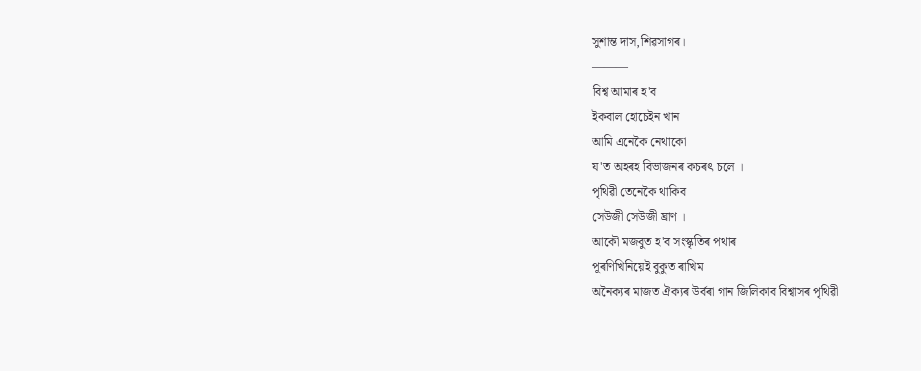সুশান্ত দাস,শিৱসাগৰ।
———
বিশ্ব আমাৰ হ'ব
ইকবাল হোচেইন খান
আমি এনেকৈ নেথাকো
য'ত অহৰহ বিভাজনৰ কচৰৎ চলে ।
পৃথিৱী তেনেকৈ থাকিব
সেউজী সেউজী ঘ্ৰাণ ।
আকৌ মজবুত হ'ব সংস্কৃতিৰ পথাৰ
পূৰণিখিনিয়েই বুকুত ৰাখিম
অনৈক্যৰ মাজত ঐক্যৰ উৰ্বৰা গান জিলিকাব বিশ্বাসৰ পৃথিৱী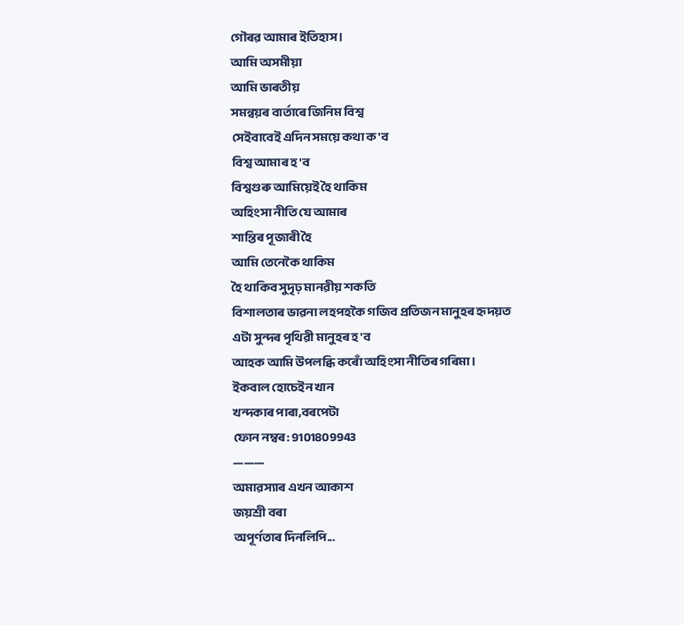গৌৰৱ আমাৰ ইতিহাস ।
আমি অসমীয়া
আমি ভাৰতীয়
সমন্বয়ৰ বাৰ্তাৰে জিনিম বিশ্ব
সেইবাবেই এদিন সময়ে কথা ক'ব
বিশ্ব আমাৰ হ'ব
বিশ্বগুৰু আমিয়েই হৈ থাকিম
অহিংসা নীতি যে আমাৰ
শান্তিৰ পূজাৰী হৈ
আমি তেনেকৈ থাকিম
হৈ থাকিব সুদৃঢ় মানৱীয় শকতি
বিশালতাৰ ভাৱনা লহপহকৈ গজিব প্ৰতিজন মানুহৰ হৃদয়ত
এটা সুন্দৰ পৃথিৱী মানুহৰ হ'ব
আহক আমি উপলব্ধি কৰোঁ অহিংসা নীতিৰ গৰিমা ।
ইকবাল হোচেইন খান
খন্দকাৰ পাৰা,বৰপেটা
ফোন নম্বৰ: 9101809943
———
অমাৱস্যাৰ এখন আকাশ
জয়শ্ৰী বৰা
অপূৰ্ণতাৰ দিনলিপি...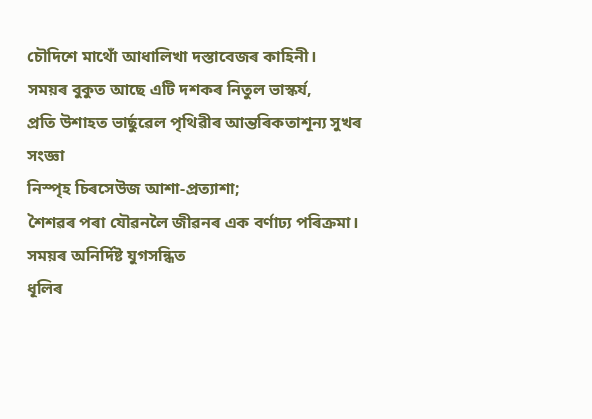চৌদিশে মাথোঁ আধালিখা দস্তাবেজৰ কাহিনী।
সময়ৰ বুকুত আছে এটি দশকৰ নিতুল ভাস্কৰ্য,
প্ৰতি উশাহত ভাৰ্ছুৱেল পৃথিৱীৰ আন্তৰিকতাশূন্য সুখৰ সংজ্ঞা
নিস্পৃহ চিৰসেউজ আশা-প্ৰত্যাশা;
শৈশৱৰ পৰা যৌৱনলৈ জীৱনৰ এক বৰ্ণাঢ্য পৰিক্ৰমা।
সময়ৰ অনিৰ্দিষ্ট যুগসন্ধিত
ধূলিৰ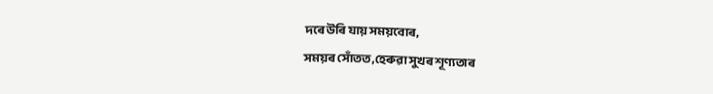দৰে উৰি যায় সময়বোৰ,
সময়ৰ সোঁতত,হেৰুৱা সুখৰ শূণ্যতাৰ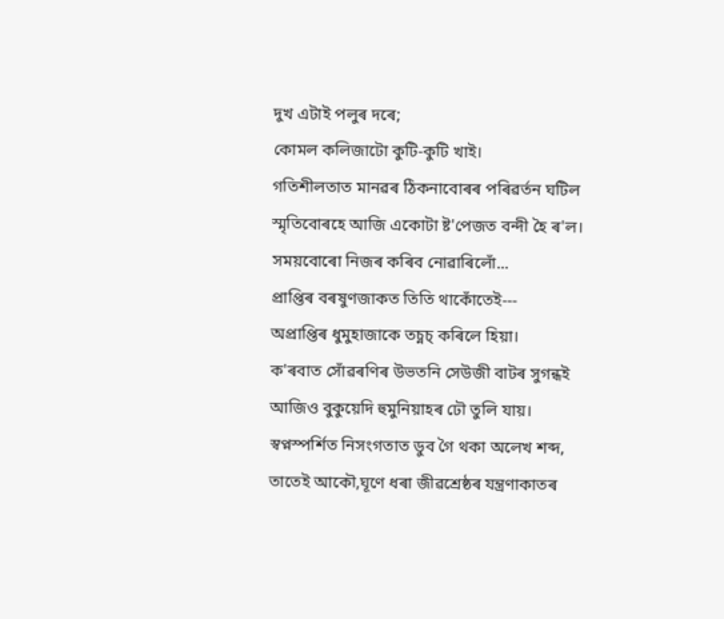দুখ এটাই পলুৰ দৰে;
কোমল কলিজাটো কুটি-কুটি খাই।
গতিশীলতাত মানৱৰ ঠিকনাবোৰৰ পৰিৱৰ্তন ঘটিল
স্মৃতিবোৰহে আজি একোটা ষ্ট'পেজত বন্দী হৈ ৰ'ল।
সময়বোৰো নিজৰ কৰিব নোৱাৰিলোঁ...
প্ৰাপ্তিৰ বৰষুণজাকত তিতি থাকোঁতেই---
অপ্ৰাপ্তিৰ ধুমুহাজাকে তচ্নচ্ কৰিলে হিয়া।
ক'ৰবাত সোঁৱৰণিৰ উভতনি সেউজী বাটৰ সুগন্ধই
আজিও বুকুয়েদি হুমুনিয়াহৰ ঢৌ তুলি যায়।
স্বপ্নস্পৰ্শিত নিসংগতাত ডুব গৈ থকা অলেখ শব্দ,
তাতেই আকৌ,ঘূণে ধৰা জীৱশ্ৰেষ্ঠৰ যন্ত্ৰণাকাতৰ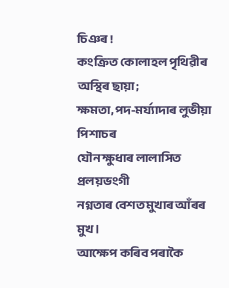চিঞৰ !
কংক্ৰিত কোলাহল পৃথিৱীৰ অস্থিৰ ছায়া;
ক্ষমতা,পদ-মৰ্য্যাদাৰ লুভীয়া পিশাচৰ
যৌন ক্ষুধাৰ লালাসিত প্ৰলয়ভংগী
নগ্নতাৰ বেশত মুখাৰ আঁৰৰ মুখ।
আক্ষেপ কৰিব পৰাকৈ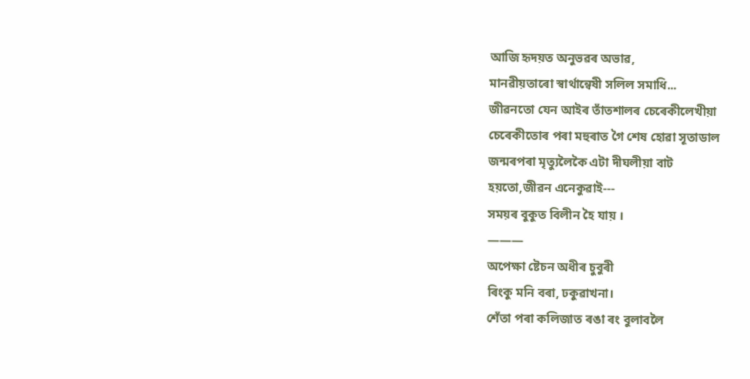আজি হৃদয়ত অনুভৱৰ অভাৱ,
মানৱীয়তাৰো স্বাৰ্থান্বেষী সলিল সমাধি...
জীৱনতো যেন আইৰ তাঁতশালৰ চেৰেকীলেখীয়া
চেৰেকীতোৰ পৰা মহুৰাত গৈ শেষ হোৱা সূতাডাল
জন্মৰপৰা মৃত্যুলৈকৈ এটা দীঘলীয়া বাট
হয়তো,জীৱন এনেকুৱাই---
সময়ৰ বুকুত বিলীন হৈ যায় ।
———
অপেক্ষা ষ্টেচন অধীৰ চুবুৰী
ৰিংকু মনি বৰা, ঢকুৱাখনা।
শেঁতা পৰা কলিজাত ৰঙা ৰং বুলাবলৈ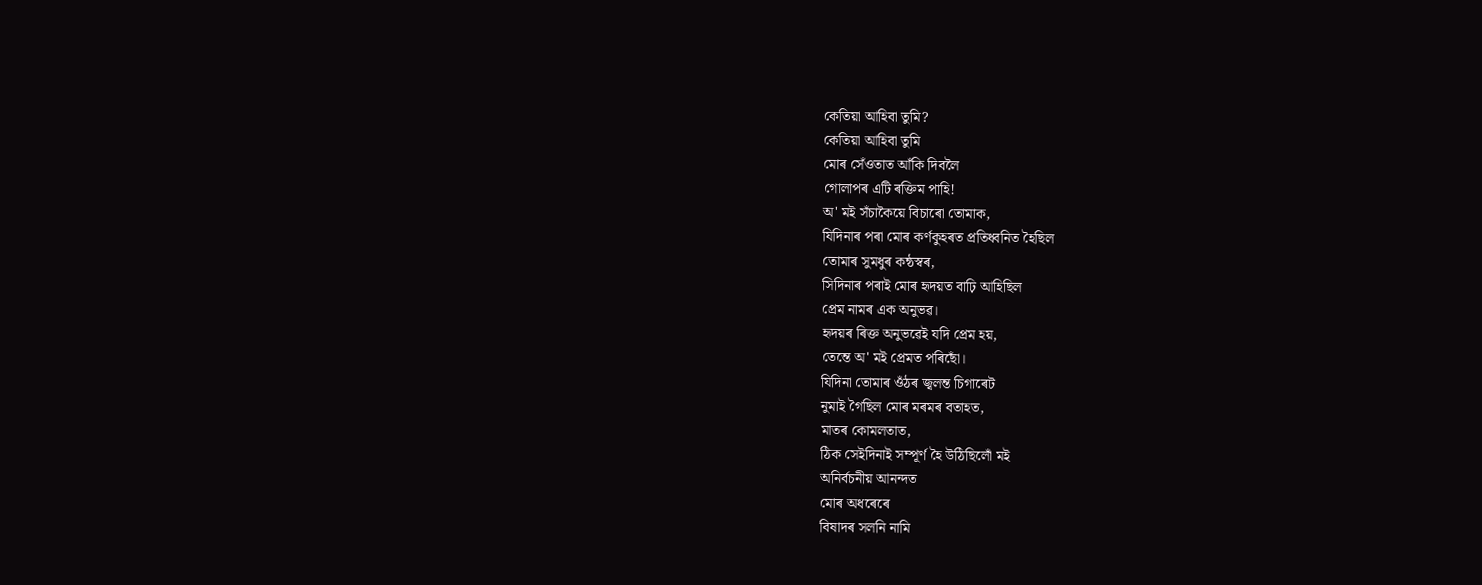কেতিয়া আহিবা তুমি?
কেতিয়া আহিবা তুমি
মোৰ সেঁওতাত আঁকি দিবলৈ
গোলাপৰ এটি ৰক্তিম পাহি!
অ' মই সঁচাকৈয়ে বিচাৰো তোমাক,
যিদিনাৰ পৰা মোৰ কৰ্ণকুহৰত প্ৰতিধ্বনিত হৈছিল
তোমাৰ সুমধুৰ কন্ঠস্বৰ,
সিদিনাৰ পৰাই মোৰ হৃদয়ত বাঢ়ি আহিছিল
প্ৰেম নামৰ এক অনুভৱ।
হৃদয়ৰ ৰিক্ত অনুভৱেই যদি প্ৰেম হয়,
তেন্তে অ' মই প্ৰেমত পৰিছোঁ।
যিদিনা তোমাৰ ওঁঠৰ জ্বলন্ত চিগাৰেট
নুমাই গৈছিল মোৰ মৰমৰ বতাহত,
মাতৰ কোমলতাত,
ঠিক সেইদিনাই সম্পূৰ্ণ হৈ উঠিছিলোঁ মই
অনিৰ্বচনীয় আনন্দত
মোৰ অধৰেৰে
বিষাদৰ সলনি নামি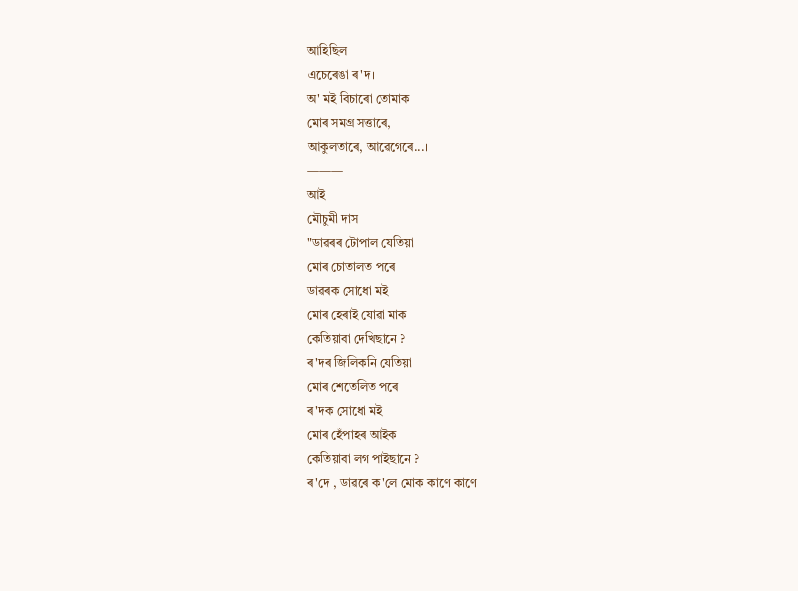আহিছিল
এচেৰেঙা ৰ'দ।
অ' মই বিচাৰো তোমাক
মোৰ সমগ্ৰ সত্তাৰে,
আকুলতাৰে, আৱেগেৰে...।
———
আই
মৌচুমী দাস
"ডাৱৰৰ টোপাল যেতিয়া
মোৰ চোতালত পৰে
ডাৱৰক সোধো মই
মোৰ হেৰাই যোৱা মাক
কেতিয়াবা দেখিছানে ?
ৰ'দৰ জিলিকনি যেতিয়া
মোৰ শেতেলিত পৰে
ৰ'দক সোধো মই
মোৰ হেঁপাহৰ আইক
কেতিয়াবা লগ পাইছানে ?
ৰ'দে , ডাৱৰে ক'লে মোক কাণে কাণে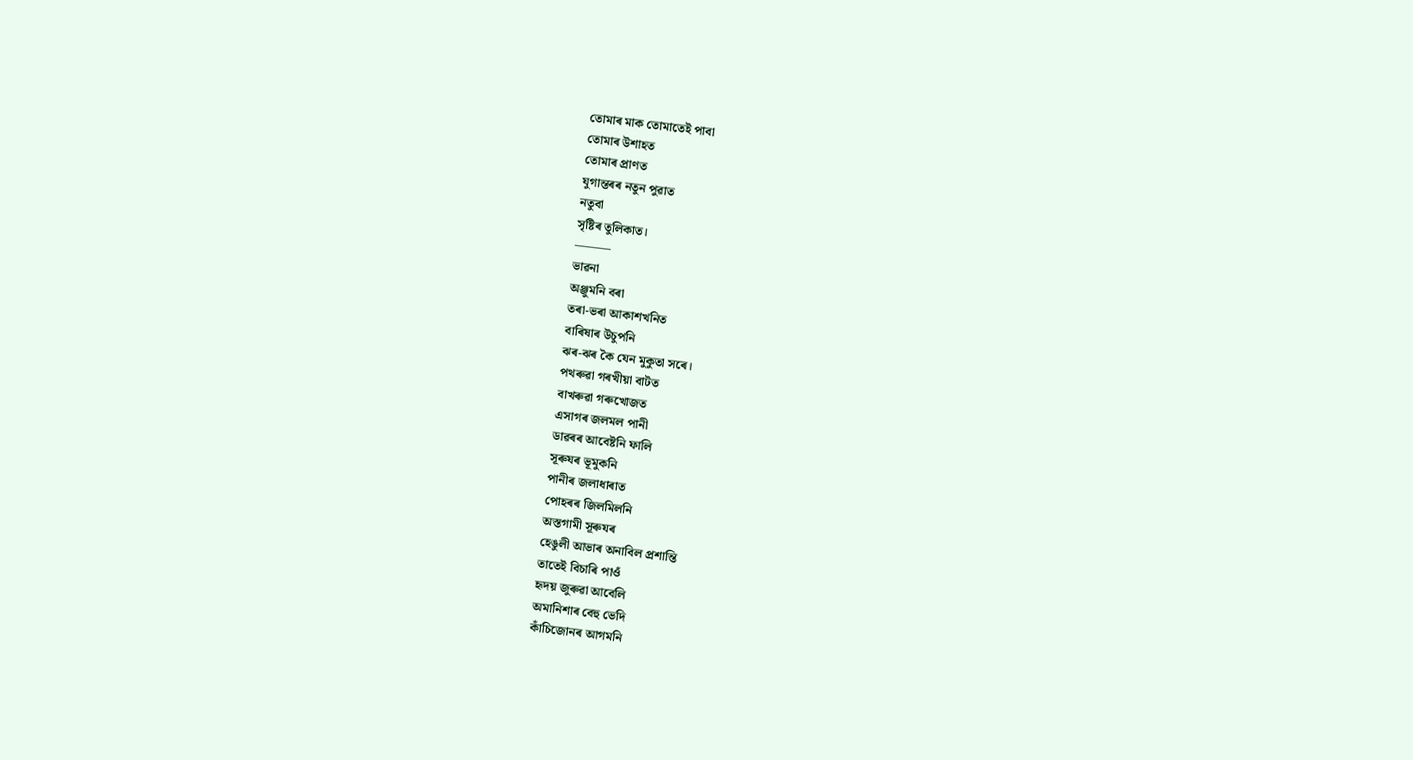তোমাৰ মাক তোমাতেই পাবা
তোমাৰ উশাহত
তোমাৰ প্ৰাণত
যুগান্তৰৰ নতুন পুৱাত
নতুবা
সৃষ্টিৰ তুলিকাত।
———
ভাৱনা
অঞ্জুমনি বৰা
তৰা-ভৰা আকাশখনিত
বাৰিষাৰ উচুপনি
ঝৰ-ঝৰ কৈ যেন মুকুতা সৰে।
পথৰুৱা গৰখীয়া বাটত
বাখৰুৱা গৰুখোজত
এসাগৰ জলমল পানী
ডাৱৰৰ আবেষ্টনি ফালি
সূৰুযৰ ভূমুকনি
পানীৰ জলাধাৰাত
পোহৰৰ জিলমিলনি
অস্তগামী সূৰুযৰ
হেঙুলী আভাৰ অনাবিল প্ৰশান্তি
তাতেই বিচাৰি পাওঁ
হৃদয় জুৰুৱা আবেলি
অমানিশাৰ বেহু ভেদি
কাঁচিজোনৰ আগমনি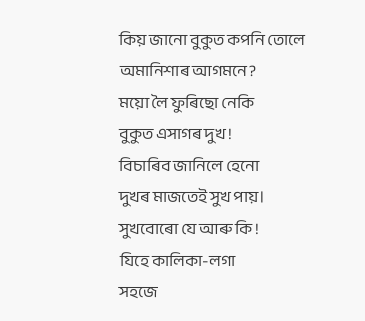কিয় জানো বুকুত কপনি তোলে
অমানিশাৰ আগমনে?
ময়ো লৈ ফুৰিছো নেকি
বুকুত এসাগৰ দুখ !
বিচাৰিব জানিলে হেনো
দুখৰ মাজতেই সুখ পায়।
সুখবোৰো যে আৰু কি !
যিহে কালিকা-লগা
সহজে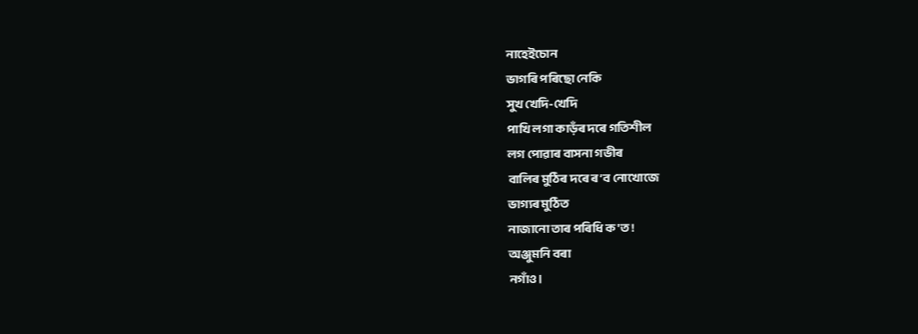নাহেইচোন
ভাগৰি পৰিছো নেকি
সুখ খেদি-খেদি
পাখি লগা কাড়ঁৰ দৰে গতিশীল
লগ পোৱাৰ বাসনা গভীৰ
বালিৰ মুঠিৰ দৰে ৰ’ব নোখোজে
ভাগ্যৰ মুঠিত
নাজানো তাৰ পৰিধি ক'ত !
অঞ্জুমনি বৰা
নগাঁও।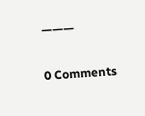———


0 Comments